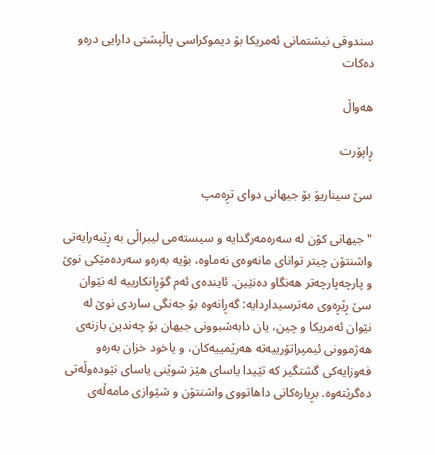سندوقی نیشتمانی ئەمریکا بۆ دیموکراسی پاڵپشتی دارایی درەو دەکات

هەواڵ

ڕاپۆرت

سێ سیناریۆ بۆ جیهانی دوای تڕەمپ

"جیهانی کۆن لە سەرەمەرگدایە و سیستەمی لیبراڵی بە ڕێبەرایەتی واشنتۆن چیتر توانای مانەوەی نەماوە، بۆیە بەرەو سەردەمێکی نوێ و پارچەپارچەتر هەنگاو دەنێین. ئایندەی ئەم گۆڕانکارییە لە نێوان سێ ڕێڕەوی مەترسیداردایە: گەڕانەوە بۆ جەنگی ساردی نوێ لە نێوان ئەمریکا و چین، یان دابەشبوونی جیهان بۆ چەندین بازنەی هەژموونی ئیمپراتۆرییەتە هەرێمییەکان، و یاخود خزان بەرەو فەوزایەکی گشتگیر کە تێیدا یاسای هێز شوێنی یاسای نێودەوڵەتی دەگرێتەوە. بڕیارەکانی داهاتووی واشنتۆن و شێوازی مامەڵەی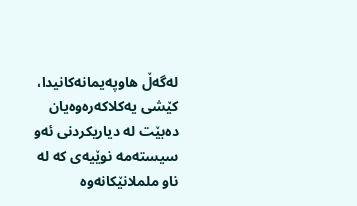لەگەڵ هاوپەیمانەکانیدا، کێشی یەکلاکەرەوەیان دەبێت لە دیاریکردنی ئەو سیستەمە نوێیەی کە لە ناو ململانێکانەوە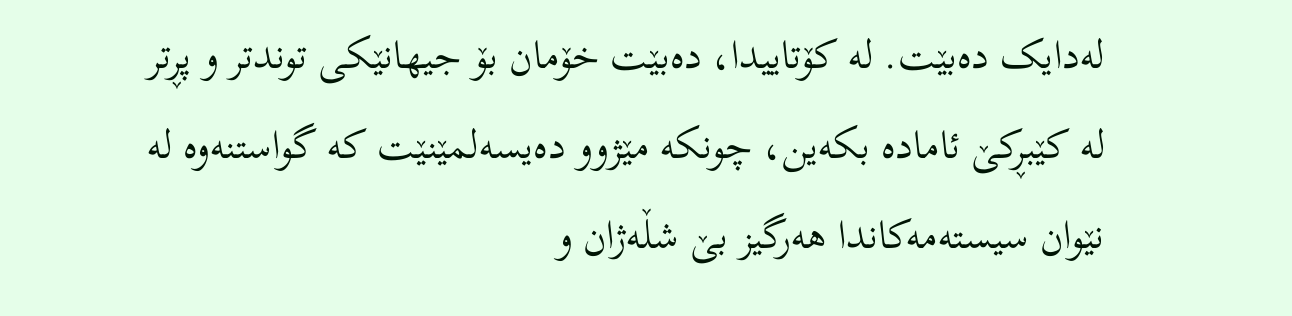لەدایک دەبێت. لە کۆتاییدا، دەبێت خۆمان بۆ جیهانێکی توندتر و پڕتر لە کێبڕکێ ئامادە بکەین، چونکە مێژوو دەیسەلمێنێت کە گواستنەوە لە نێوان سیستەمەکاندا هەرگیز بێ شڵەژان و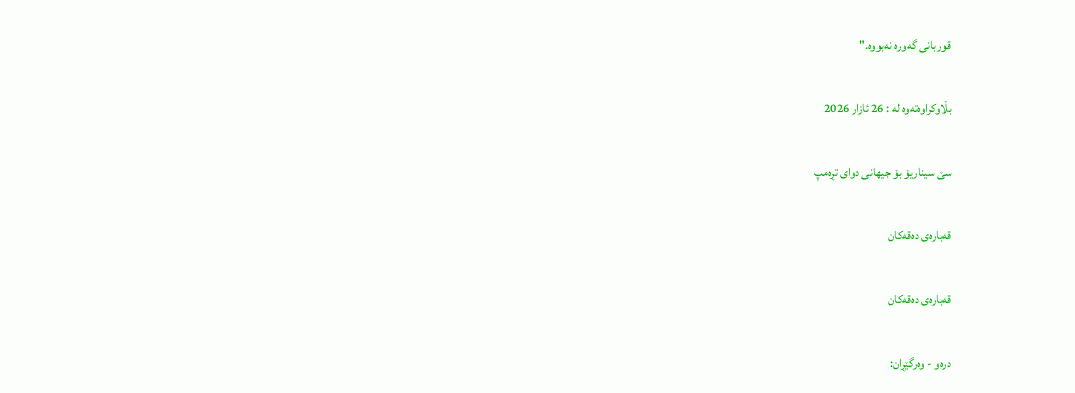قوربانی گەورە نەبووە."

بڵاوکراوەتەوە لە : 26 ئازار 2026

سێ سیناریۆ بۆ جیهانی دوای تڕەمپ

قەبارەی دەقەکان

قەبارەی دەقەکان

درەو - وەرگێڕان: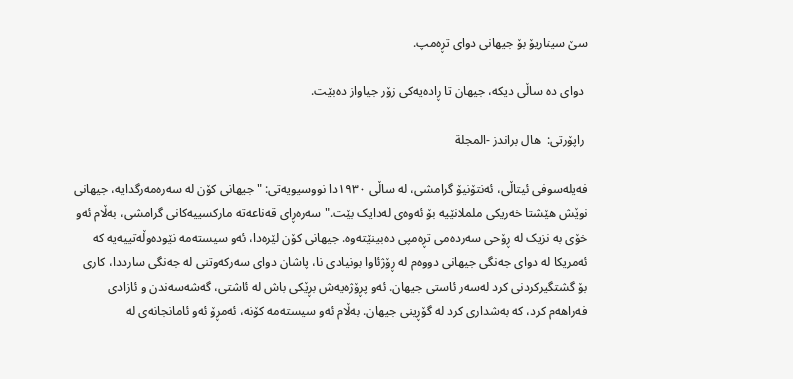سێ سیناریۆ بۆ جیهانی دوای تڕەمپ.

 دوای دە ساڵی دیکە، جیهان تا ڕادەیەکی زۆر جیاواز دەبێت.

 راپۆرتی:  هال براندز -المجلة

فەیلەسوفی ئیتاڵی، ئەنتۆنیۆ گرامشی، لە ساڵی ١٩٣٠دا نووسیویەتی: "جیهانی کۆن لە سەرەمەرگدایە، جیهانی نوێش هێشتا خەریکی ململانێیە بۆ ئەوەی لەدایک بێت." سەرەڕای قەناعەتە مارکسییەکانی گرامشی، بەڵام ئەو خۆی بە نزیک لە ڕۆحی سەردەمی تڕەمپی دەبینێتەوە. جیهانی کۆن لێرەدا، ئەو سیستەمە نێودەوڵەتییەیە کە ئەمریکا لە دوای جەنگی جیهانی دووەم لە ڕۆژئاوا بونیادی نا، پاشان دوای سەرکەوتنی لە جەنگی سارددا، کاری بۆ گشتگیرکردنی کرد لەسەر ئاستی جیهان. ئەو پڕۆژەیەش بڕێکی باش لە ئاشتی، گەشەسەندن و ئازادی فەراهەم کرد، کە بەشداری کرد لە گۆڕینی جیهان. بەڵام ئەو سیستەمە کۆنە، ئەمڕۆ ئەو ئامانجانەى لە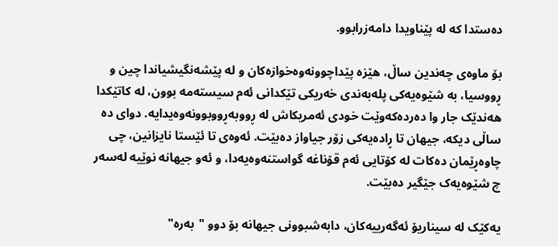دەستدا کە لە پێناویدا دامەزرابوو.

بۆ ماوەی چەندین ساڵ، هێزە پێداچوونەوەخوازەکان و لە پێشەنگیشیاندا چین و ڕووسیا، بە شێوەیەکی پلەبەندی خەریکی تێکدانی ئەم سیستەمە بوون، لە کاتێکدا هەندێک جار وا دەردەکەوێت خودی ئەمریکاش لە ڕووبەڕووبوونەوەیدایە. دوای دە ساڵی دیکە، جیهان تا ڕادەیەکی زۆر جیاواز دەبێت. ئەوەی تا ئێستا نایزانین، چی چاوەڕێمان دەکات لە کۆتایی ئەم قۆناغە گواستنەوەیەدا، و ئەو جیهانە نوێیە لەسەر چ شێوەیەک جێگیر دەبێت.

یەکێک لە سیناریۆ ئەگەرییەکان، دابەشبوونی جیهانە بۆ دوو "بەرە"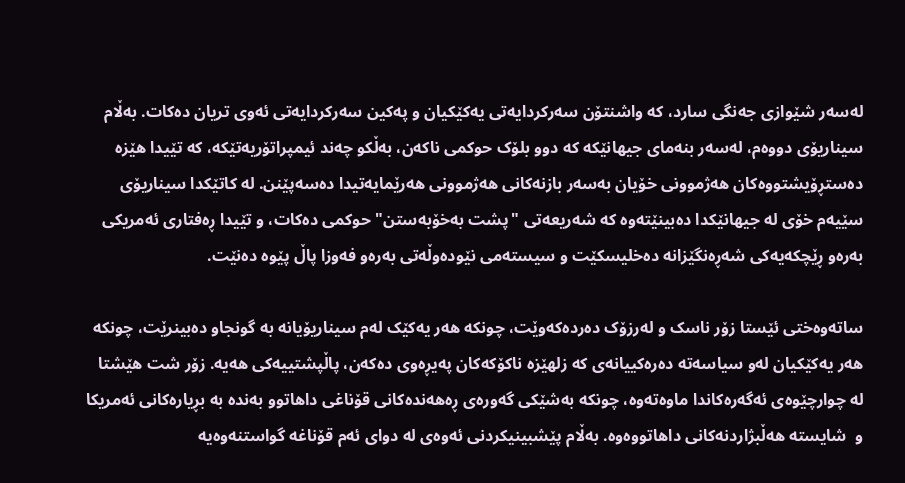لەسەر شێوازی جەنگی سارد، کە واشنتۆن سەرکردایەتی یەکێکیان و پەکین سەرکردایەتی ئەوی تریان دەکات. بەڵام سیناریۆی دووەم، لەسەر بنەمای جیهانێکە کە دوو بلۆک حوکمی ناکەن، بەڵکو چەند ئیمپراتۆریەتێکە، کە تێیدا هێزە دەستڕۆیشتووەکان هەژموونی خۆیان بەسەر بازنەکانی هەژموونی هەرێمایەتیدا دەسەپێنن. لە کاتێکدا سیناریۆی سێیەم خۆی لە جیهانێکدا دەبینێتەوە کە شەریعەتی "پشت بەخۆبەستن" حوکمی دەکات، و تێیدا ڕەفتاری ئەمریکی بەرەو ڕێچکەیەکی شەڕەنگێزانە دەخلیسکێت و سیستەمی نێودەوڵەتی بەرەو فەوزا پاڵ پێوە دەنێت.

ساتەوەختی ئێستا زۆر ناسک و لەرزۆک دەردەکەوێت، چونکە هەر یەکێک لەم سیناریۆیانە بە گونجاو دەبینرێت، چونکە هەر یەکێکیان لەو سیاسەتە دەرەکییانەی کە زلهێزە ناکۆکەکان پەیڕەوی دەکەن، پاڵپشتییەکی هەیە. زۆر شت هێشتا لە چوارچێوەی ئەگەرەکاندا ماوەتەوە، چونکە بەشێکی گەورەی ڕەهەندەکانی قۆناغی داهاتوو بەندە بە بڕیارەکانی ئەمریکا و  شایستە هەڵبژاردنەکانی داهاتووەوە. بەڵام پێشبینیکردنی ئەوەی لە دوای ئەم قۆناغە گواستنەوەیە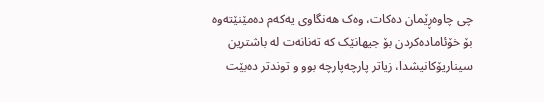چی چاوەڕێمان دەکات، وەک هەنگاوی یەکەم دەمێنێتەوە بۆ خۆئامادەکردن بۆ جیهانێک کە تەنانەت لە باشترین سیناریۆکانیشدا، زیاتر پارچەپارچە بوو و توندتر دەبێت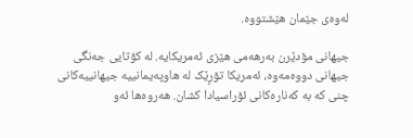لەوەی جێمان هێشتووە.

جیهانی مۆدێرن بەرهەمی هێزی ئەمریکایە. لە کۆتایی جەنگی جیهانی دووەمەوە، ئەمریکا تۆڕێک لە هاوپەیمانییە جیهانییەکانی چنی کە بە کەنارەکانی ئۆراسیادا کشان. هەروەها ئەو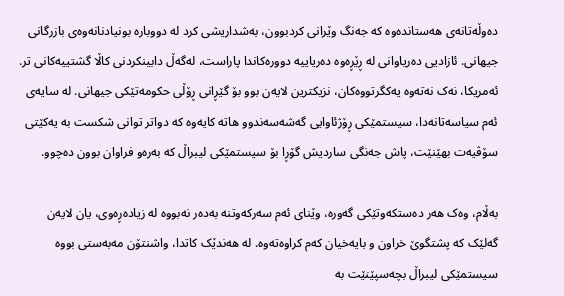دەوڵەتانەی هەستاندەوە کە جەنگ وێرانی کردبوون، بەشداریشی کرد لە دووبارە بونیادنانەوەی بازرگانی جیهانی. ئازادیی دەریاوانی لە ڕێڕەوە دەریاییە دوورەکاندا پاراست، لەگەڵ دابینکردنی کاڵا گشتییەکانی تر. ئەمریکا، نەک نەتەوە یەکگرتووەکان، نزیکترین لایەن بوو بۆ گێڕانی ڕۆڵی حکومەتێکی جیهانی. لە سایەی ئەم سیاسەتانەدا، سیستمێکی ڕۆژئاوایی گەشەسەندوو هاتە کایەوە کە دواتر توانی شکست بە یەکێتی سۆڤیەت بهێنێت، پاش جەنگی ساردیش گۆڕا بۆ سیستمێکی لیبراڵ کە بەرەو فراوان بوون دەچوو.

بەڵام، وەک هەر دەستکەوتێکی گەورە، وێنای ئەم سەرکەوتنە بەدەر نەبووە لە زیادەڕەوی، یان لایەن گەلێک کە پشتگوێ خراون و بایەخیان کەم کراوەتەوە. لە هەندێک کاتدا، واشنتۆن مەبەستی بووە سیستمێکی لیبراڵ بچەسپێنێت بە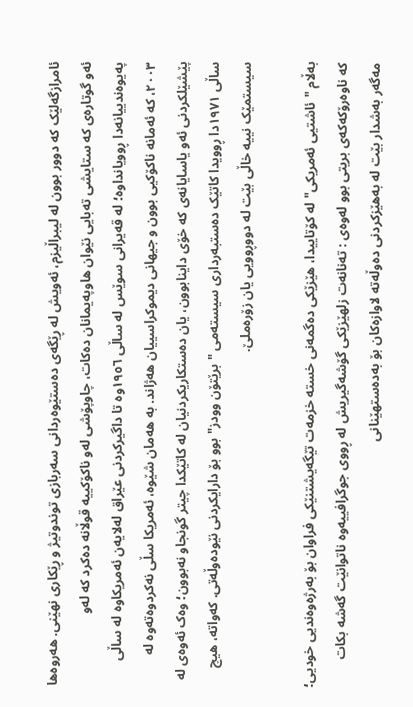ئامرازگەلێک کە دوور بوون لە لیبراڵیزم، ئەویش لە ڕێگەی دەستێوەردانی سەربازی توندوتیژ و ڕێکاری نهێنی. هەروەها ئەو گوتارەی کە ستایشی تەبایی نێوان هاوپەیمانان دەکات، چاوپۆشی لەو ناکۆکییە قوڵانە دەکرد کە لەو پەیوەندییانەدا ڕوویانداوە؛ لە قەیرانی سوێس لە ساڵی ١٩٥٦وە تا داگیرکردنی عێراق لەلایەن ئەمریکاوە لە ساڵی ٢٠٠٣، کە ئەمانە ناکۆکیی بوون و جیهانی دیموکراسییان هەژاند. بە هەمان شێوە، ئەمریکا سڵی نەکردوەتەوە لە پێشێلکردنی ئەو یاسایانەی کە خۆی داینابوون، یان دەستکاریکردنیان لە کاتێکدا چیتر گونجاو نەبوون؛ وەک ئەوەی لە ساڵی ١٩٧١دا ڕوویدا کاتێک دەستبەرداری سیستەمی "برێتۆن وودز" بوو بۆ دارایکردنی نێودەوڵەتی. کەواتە، هیچ سیستمێک نییە خاڵی بێت لە دووڕوویی یان زۆرەملێ.

بەڵام "ئاشتیی ئەمریکی" لە کۆتاییدا، هێزێکی دەگمەنی خستە خزمەت تێگەیشتنێکی فراوان بۆ بەرژەوەندیی خودیی؛ کە ناوەرۆکەکەی بریتی بوو لەوەى : تەنانەت زلهێزێکی گۆشەگیریش لە ڕووی جوگرافییەوە ناتوانێت گەشە بکات مەگەر بەشدار بێت لە بەهێزکردنی دەوڵەتە لاوازەکان بۆ بەدەستهێنانی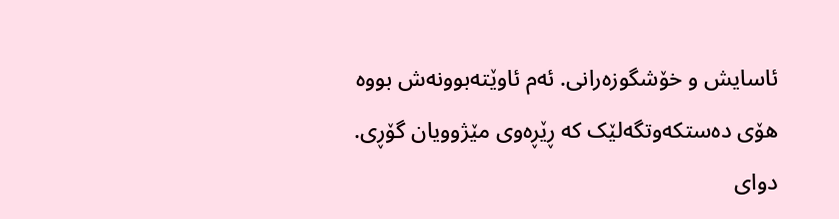ئاسایش و خۆشگوزەرانی. ئەم ئاوێتەبوونەش بووە هۆی دەستکەوتگەلێک کە ڕێڕەوی مێژوویان گۆڕی. دوای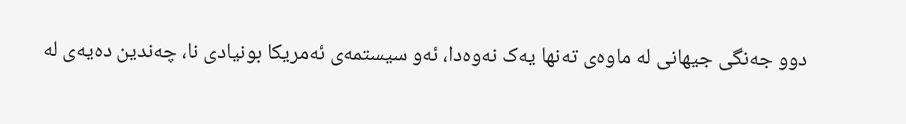دوو جەنگی جیهانی لە ماوەی تەنها یەک نەوەدا، ئەو سیستمەی ئەمریکا بونیادی نا، چەندین دەیەی لە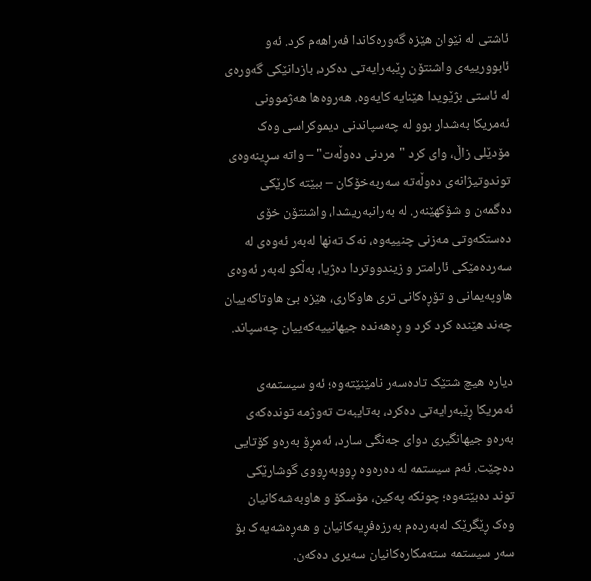ئاشتی لە نێوان هێزە گەورەکاندا فەراهەم کرد. ئەو ئابوورییەی واشنتۆن ڕێبەرایەتی دەکرد، بازدانێکی گەورەی لە ئاستی بژێویدا هێنایە کایەوە. هەروەها هەژموونی ئەمریکا بەشدار بوو لە چەسپاندنی دیموکراسی وەک مۆدێلی زاڵ، وای کرد "مردنی دەوڵەت" – واتە سڕینەوەی توندوتیژانەی دەوڵەتە سەربەخۆکان – ببێتە کارێکی دەگمەن و شۆکهێنەر. لە بەرانبەریشدا، واشنتۆن خۆی دەستکەوتی مەزنی چنییەوە، نەک تەنها لەبەر ئەوەی لە سەردەمێکی ئارامتر و زیندووتردا دەژیا، بەڵکو لەبەر ئەوەی هاوپەیمانی و تۆڕەکانی تری هاوکاری، هێزە بێ هاوتاکەییان چەند هێندە کرد کرد و ڕەهەندە جیهانییەکەییان چەسپاند.

دیارە هیچ شتێک تادەسەر نامێنێتەوە؛ ئەو سیستمەی ئەمریکا ڕێبەرایەتی دەکرد، بەتایبەت تەوژمە توندەکەی بەرەو جیهانگیری دوای جەنگی سارد، ئەمڕۆ بەرەو کۆتایی دەچێت. ئەم سیستمە لە دەرەوە ڕووبەڕووی گوشارێکى توند دەبێتەوە؛ چونکە پەکین، مۆسکۆ و هاوبەشەکانیان وەک ڕێگرێک لەبەردەم بەرزەفڕیەکانیان و هەڕەشەیەک بۆ سەر سیستمە ستەمکارەکانیان سەیری دەکەن.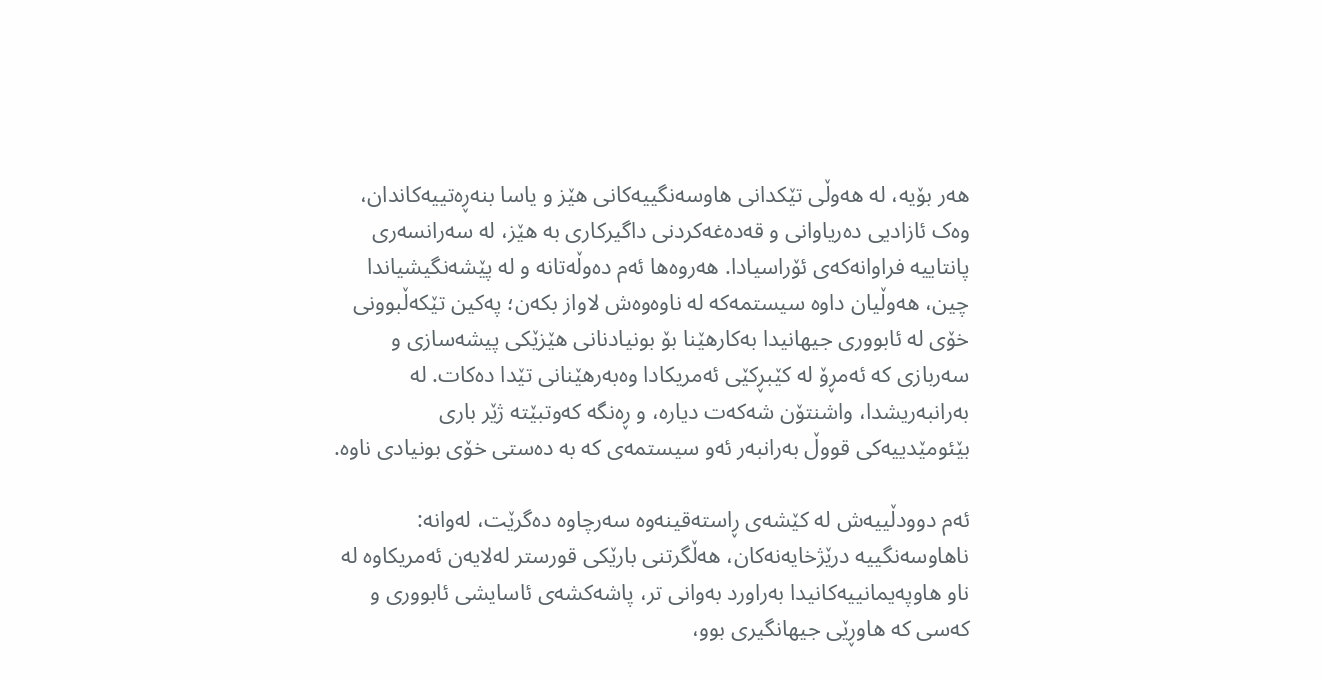هەر بۆیە، لە هەوڵی تێکدانی هاوسەنگییەکانی هێز و یاسا بنەڕەتییەکاندان، وەک ئازادیی دەریاوانی و قەدەغەکردنی داگیرکاری بە هێز، لە سەرانسەری پانتاییە فراوانەکەی ئۆراسیادا. هەروەها ئەم دەوڵەتانە و لە پێشەنگیشیاندا چین، هەوڵیان داوە سیستمەکە لە ناوەوەش لاواز بکەن؛ پەکین تێکەڵبوونی خۆی لە ئابووری جیهانیدا بەکارهێنا بۆ بونیادنانی هێزێکی پیشەسازی و سەربازی کە ئەمڕۆ لە کێبڕکێی ئەمریکادا وەبەرهێنانی تێدا دەکات. لە بەرانبەریشدا، واشنتۆن شەکەت دیارە، و ڕەنگە کەوتبێتە ژێر باری بێئومێدییەکی قووڵ بەرانبەر ئەو سیستمەی کە بە دەستی خۆی بونیادی ناوە.

ئەم دوودڵییەش لە کێشەی ڕاستەقینەوە سەرچاوە دەگرێت، لەوانە: ناهاوسەنگییە درێژخایەنەکان، هەڵگرتنی بارێکی قورستر لەلایەن ئەمریکاوە لە ناو هاوپەیمانییەکانیدا بەراورد بەوانی تر، پاشەکشەی ئاسایشی ئابووری و کەسی کە هاوڕێی جیهانگیری بوو،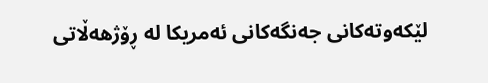لێکەوتەکانی جەنگەکانی ئەمریکا لە ڕۆژهەڵاتی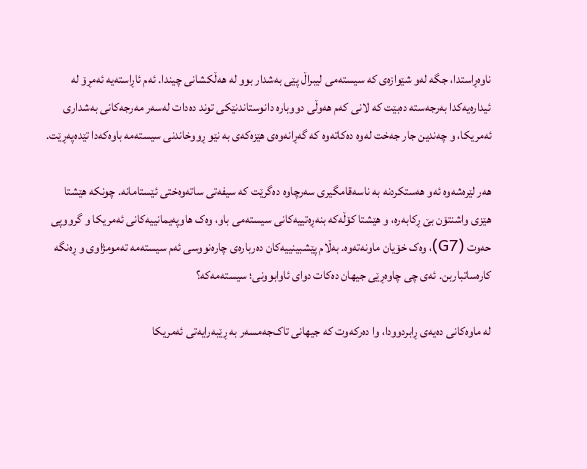ناوەڕاستدا، جگە لەو شێوازەی کە سیستەمی لیبراڵ پێی بەشدار بوو لە هەڵکشانی چیندا. ئەم ئاڕاستەیە ئەمڕۆ لە ئیدارەیەکدا بەرجەستە دەبێت کە لانی کەم هەوڵی دووبارە دانوستاندنێکی توند دەدات لەسەر مەرجەکانی بەشداری ئەمریکا، و چەندین جار جەخت لەوە دەکاتەوە کە گەڕانەوەی هێزەکەی بە نێو ڕووخاندنی سیستەمە باوەکەدا تێدەپەڕێت.

هەر لێرەشەوە ئەو هەستکردنە بە ناسەقامگیری سەرچاوە دەگرێت کە سیفەتی ساتەوەختی ئێستامانە. چونکە هێشتا هێزی واشنتۆن بێ ڕکابەرە، و هێشتا کۆڵەکە بنەڕەتییەکانی سیستەمی باو، وەک هاوپەیمانییەکانی ئەمریکا و گرووپی حەوت (G7)، وەک خۆیان ماونەتەوە. بەڵام پێشبینییەکان دەربارەی چارەنووسی ئەم سیستەمە تەمومژاوی و ڕەنگە کارەساتباربن. ئەی چی چاوەڕێی جیهان دەکات دوای ئاوابوونی؛ سیستەمەکە؟

لە ماوەکانى دەیەی ڕابردوودا، وا دەرکەوت کە جیهانی تاک‌جەمسەر بە ڕێبەرایەتی ئەمریکا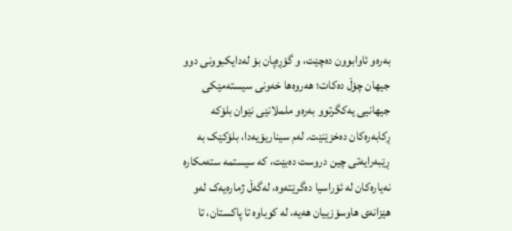بەرەو ئاوابوون دەچێت، و گۆڕەپان بۆ لەدایکبوونی دوو جیهان چۆڵ دەکات؛ هەروەها خەونی سیستەمێکی جیهانیی یەکگرتوو بەرەو ململانێی نێوان بلۆکە ڕکابەرەکان دەخزێنێت. لەم سیناریۆیەدا، بلۆکێک بە ڕێبەرایەتی چین دروست دەبێت، کە سیستمە ستەمکارە نەیارەکان لە ئۆراسیا دەگرێتەوە، لەگەڵ ژمارەیەک لەو هێزانەی هاوسۆزییان هەیە، لە کوباوە تا پاکستان، تا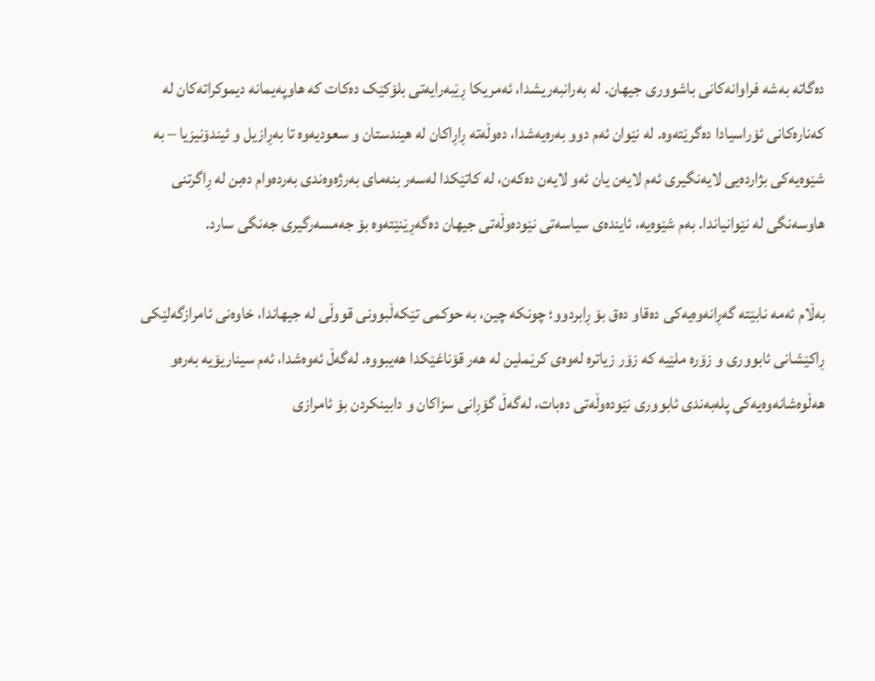دەگاتە بەشە فراوانەکانی باشووری جیهان. لە بەرانبەریشدا، ئەمریکا ڕێبەرایەتی بلۆکێک دەکات کە هاوپەیمانە دیموکراتەکان لە کەنارەکانی ئۆراسیادا دەگرێتەوە. لە نێوان ئەم دوو بەرەیەشدا، دەوڵەتە ڕاڕاکان لە هیندستان و سعودیەوە تا بەڕازیل و ئیندۆنیزیا – بە شێوەیەکی بژاردەیی لایەنگیری ئەم لایەن یان ئەو لایەن دەکەن، لە کاتێکدا لەسەر بنەمای بەرژەوەندی بەردەوام دەبن لە ڕاگرتنی هاوسەنگی لە نێوانیاندا. بەم شێوەیە، ئایندەی سیاسەتی نێودەوڵەتی جیهان دەگەڕێنێتەوە بۆ جەمسەرگیرى جەنگی سارد.

بەڵام ئەمە نابێتە گەڕانەوەیەکی دەقاو دەق بۆ ڕابردوو؛ چونکە چین، بە حوکمی تێکەڵبوونی قووڵی لە جیهاندا، خاوەنی ئامرازگەلێکی ڕاکێشانی ئابووری و زۆرە ملێیە کە زۆر زیاترە لەوەی کرێملین لە هەر قۆناغێکدا هەیبووە. لەگەڵ ئەوەشدا، ئەم سیناریۆیە بەرەو هەڵوەشانەوەیەکی پلەبەندی ئابووری نێودەوڵەتی دەبات، لەگەڵ گۆڕانی سزاکان و دابینکردن بۆ ئامرازی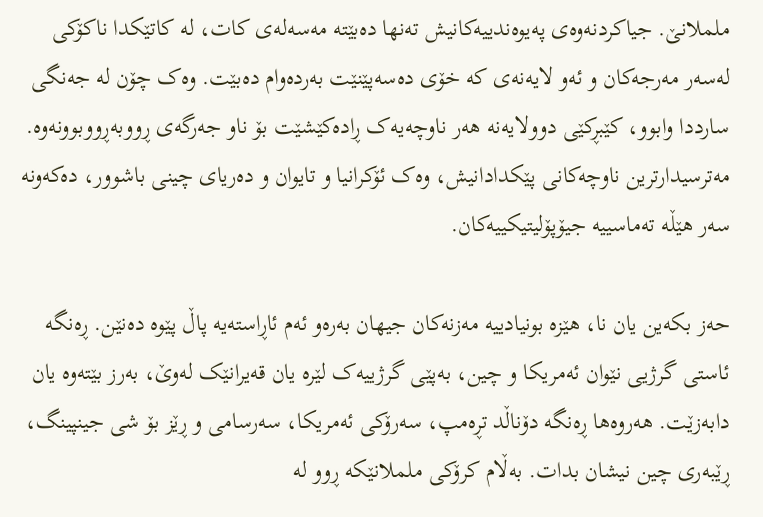ململانێ. جیاکردنەوەی پەیوەندییەکانیش تەنها دەبێتە مەسەلەی کات، لە کاتێکدا ناکۆکی لەسەر مەرجەکان و ئەو لایەنەی کە خۆى دەسەپێنێت بەردەوام دەبێت. وەک چۆن لە جەنگی سارددا وابوو، کێبڕکێی دوولایەنە هەر ناوچەیەک ڕادەکێشێت بۆ ناو جەرگەی ڕووبەڕووبوونەوە. مەترسیدارترین ناوچەکانی پێکدادانیش، وەک ئۆکرانیا و تایوان و دەریای چینی باشوور، دەکەونە سەر هێڵە تەماسییە جیۆپۆلیتیکییەکان.

حەز بکەین یان نا، هێزە بونیادییە مەزنەکان جیهان بەرەو ئەم ئاڕاستەیە پاڵ پێوە دەنێن. ڕەنگە ئاستی گرژیی نێوان ئەمریکا و چین، بەپێی گرژییەک لێرە یان قەیرانێک لەوێ، بەرز بێتەوە یان دابەزێت. هەروەها ڕەنگە دۆناڵد تڕەمپ، سەرۆکی ئەمریکا، سەرسامی و ڕێز بۆ شی جینپینگ، ڕێبەری چین نیشان بدات. بەڵام کرۆکی ململانێکە ڕوو لە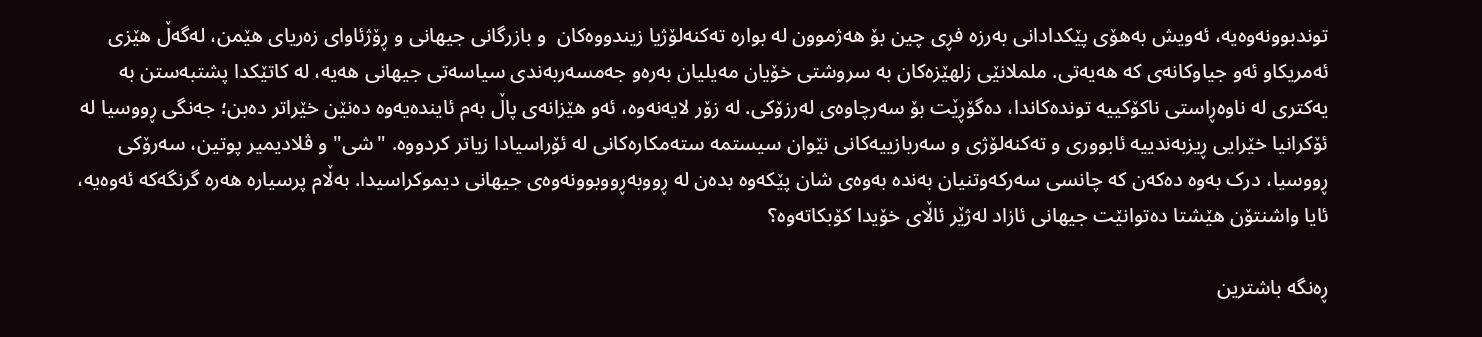توندبوونەوەیە، ئەویش بەهۆی پێکدادانی بەرزە فڕی چین بۆ هەژموون لە بوارە تەکنەلۆژیا زیندووەکان  و بازرگانی جیهانی و ڕۆژئاوای زەریای هێمن، لەگەڵ هێزی ئەمریکاو ئەو جیاوکانەى کە هەیەتی. ململانێی زلهێزەکان بە سروشتی خۆیان مەیلیان بەرەو جەمسەربەندی سیاسەتی جیهانی هەیە، لە کاتێکدا پشتبەستن بە یەکترى لە ناوەڕاستی ناکۆکییە توندەکاندا، دەگۆڕێت بۆ سەرچاوەى لەرزۆکی. لە زۆر لایەنەوە، ئەو هێزانەی پاڵ بەم ئایندەیەوە دەنێن خێراتر دەبن؛ جەنگی ڕووسیا لە ئۆکرانیا خێرایی ڕیزبەندییە ئابووری و تەکنەلۆژی و سەربازییەکانی نێوان سیستمە ستەمکارەکانی لە ئۆراسیادا زیاتر کردووە. "شی" و ڤلادیمیر پوتین، سەرۆکی ڕووسیا، درک بەوە دەکەن کە چانسی سەرکەوتنیان بەندە بەوەی شان پێکەوە بدەن لە ڕووبەڕووبوونەوەی جیهانی دیموکراسیدا. بەڵام پرسیارە هەرە گرنگەکە ئەوەیە، ئایا واشنتۆن هێشتا دەتوانێت جیهانی ئازاد لەژێر ئاڵای خۆیدا کۆبکاتەوە؟

ڕەنگە باشترین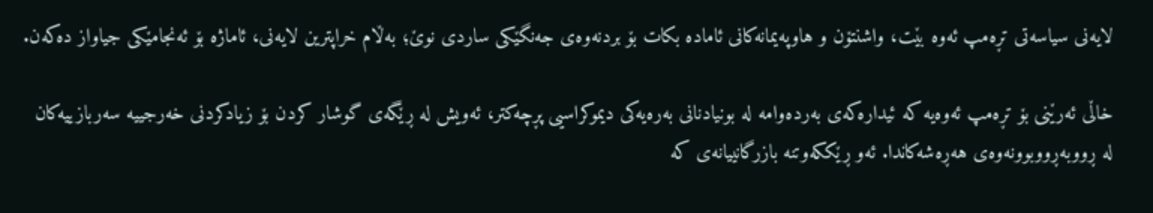لایەنی سیاسەتی تڕەمپ ئەوە بێت، واشنتۆن و هاوپەیمانەکانی ئامادە بکات بۆ بردنەوەی جەنگێکی ساردی نوێ؛ بەڵام خراپترین لایەنی، ئاماژە بۆ ئەنجامێکی جیاواز دەکەن.

خاڵی ئەرێنی بۆ تڕەمپ ئەوەیە کە ئیدارەکەی بەردەوامە لە بونیادنانی بەرەیەکی دیموکراسیی پڕچەکتر، ئەویش لە ڕێگەی گوشار کردن بۆ زیادکردنی خەرجییە سەربازییەکان لە ڕووبەڕووبوونەوەی هەڕەشەکاندا. ئەو ڕێککەوتنە بازرگانییانەی کە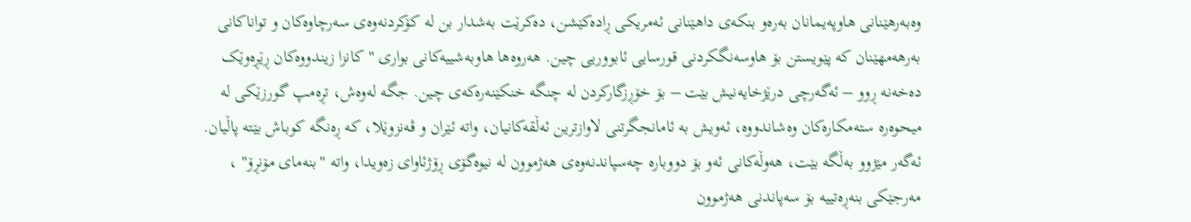وەبەرهێنانی هاوپەیمانان بەرەو بنکەی داهێنانی ئەمریکی ڕادەکێشن، دەکرێت بەشدار بن لە کۆکردنەوەی سەرچاوەکان و تواناکانی بەرهەمهێنان کە پێویستن بۆ هاوسەنگکردنی قورسایی ئابووریی چین. هەروەها هاوبەشییەکانی بواری "کانزا زیندووەکان ڕێڕەوێک دەخەنە ڕوو – ئەگەرچی درێژخایەنیش بێت – بۆ خۆڕزگارکردن لە چنگە خنكێنەرەکەی چین. جگە لەوەش، تڕەمپ گورزێکی لە میحوەرە ستەمکارەکان وەشاندووە، ئەویش بە ئامانجگرتنی لاوازترین ئەڵقەکانیان، واتە ئێران و ڤەنزوێلا، کە ڕەنگە کوباش بێتە پاڵیان. ئەگەر مێژوو بەڵگە بێت، هەوڵەکانی ئەو بۆ دووبارە چەسپاندنەوەی هەژموون لە نیوەگۆی ڕۆژئاوای زەویدا، واتە "بنەماى مۆنڕۆ" ، مەرجێکی بنەڕەتییە بۆ سەپاندنی هەژموون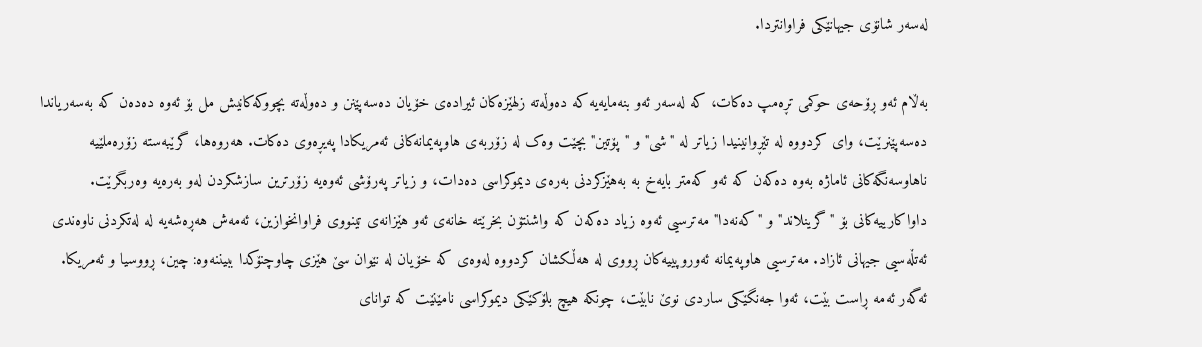لەسەر شانۆی جیهانێکی فراوانتردا.

بەڵام ئەو ڕۆحەی حوکمی تڕەمپ دەکات، کە لەسەر ئەو بنەمایەیە کە دەوڵەتە زلهێزەکان ئیرادەی خۆیان دەسەپێنن و دەوڵەتە بچووکەکانیش مل بۆ ئەوە دەدەن کە بەسەریاندا دەسەپێنرێت، وای کردووە لە تێڕوانینیدا زیاتر لە "شی" و "پۆتین" بچێت وەک لە زۆربەی هاوپەیمانەکانی ئەمریکادا پەیڕەوى دەکات. هەروەها، گرێبەستە زۆرەملێیە ناهاوسەنگەکانی ئاماژە بەوە دەکەن کە ئەو کەمتر بایەخ بە بەهێزکردنی بەرەی دیموکراسی دەدات، و زیاتر پەرۆشی ئەوەیە زۆرترین سازشکردن لەو بەرەیە وەربگرێت. داواکارییەکانی بۆ "گرینلاند" و "کەنەدا" مەترسیی ئەوە زیاد دەکەن کە واشنتۆن بخرێتە خانەی ئەو هێزانەی تینووی فراوانخوازین، ئەمەش هەڕەشەیە لە لەتکردنى ناوەندی ئەتڵەسیی جیهانی ئازاد. مەترسیی هاوپەیمانە ئەوروپییەکان ڕووی لە هەڵکشان کردووە لەوەی کە خۆیان لە نێوان سێ هێزی چاوچنۆکدا ببیننەوە: چین، ڕووسیا و ئەمریکا. ئەگەر ئەمە ڕاست بێت، ئەوا جەنگێکی ساردی نوێ نابێت، چونکە هیچ بلۆکێکی دیموکراسی نامێنێت کە توانای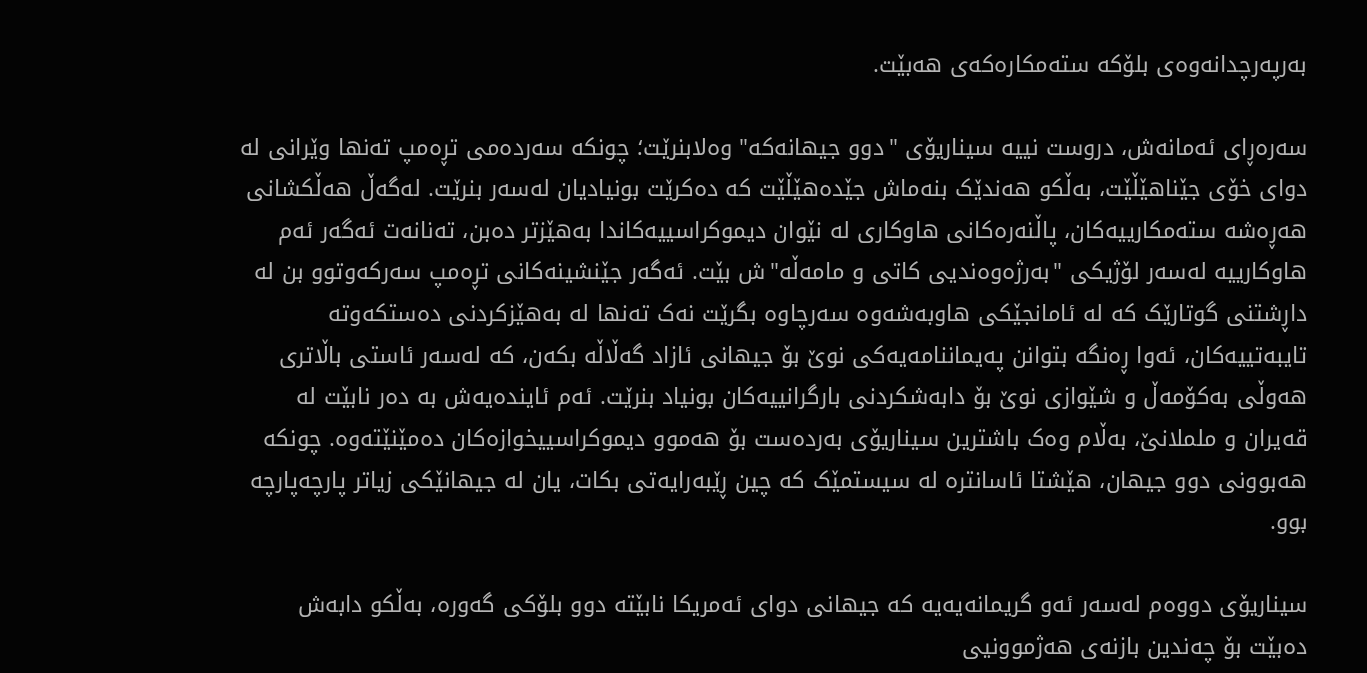بەرپەرچدانەوەى بلۆکە ستەمکارەکەی هەبێت.

سەرەڕای ئەمانەش، دروست نییە سیناریۆی "دوو جیهانەکە" وەلابنرێت؛ چونکە سەردەمی تڕەمپ تەنها وێرانی لە دوای خۆی جێناهێڵێت، بەڵکو هەندێک بنەماش جێدەهێڵێت کە دەکرێت بونیادیان لەسەر بنرێت. لەگەڵ هەڵکشانی هەڕەشە ستەمکارییەکان، پاڵنەرەکانی هاوکاری لە نێوان دیموکراسییەکاندا بەهێزتر دەبن، تەنانەت ئەگەر ئەم هاوکارییە لەسەر لۆژیکی "بەرژەوەندیی کاتی و مامەڵە"ش بێت. ئەگەر جێنشینەکانی تڕەمپ سەرکەوتوو بن لە داڕشتنی گوتارێک کە لە ئامانجێکی هاوبەشەوە سەرچاوە بگرێت نەک تەنها لە بەهێزکردنی دەستکەوتە تایبەتییەکان، ئەوا ڕەنگە بتوانن پەیماننامەیەکی نوێ بۆ جیهانی ئازاد گەڵاڵە بکەن، کە لەسەر ئاستی باڵاتری هەوڵی بەکۆمەڵ و شێوازی نوێ بۆ دابەشکردنی بارگرانییەکان بونیاد بنرێت. ئەم ئایندەیەش بە دەر نابێت لە قەیران و ململانێ، بەڵام وەک باشترین سیناریۆی بەردەست بۆ هەموو دیموکراسییخوازەکان دەمێنێتەوە. چونکە هەبوونی دوو جیهان، هێشتا ئاسانترە لە سیستمێک کە چین ڕێبەرایەتی بکات، یان لە جیهانێکی زیاتر پارچەپارچە بوو.

سیناریۆی دووەم لەسەر ئەو گریمانەیەیە کە جیهانی دوای ئەمریکا نابێتە دوو بلۆکی گەورە، بەڵکو دابەش دەبێت بۆ چەندین بازنەی هەژموونیی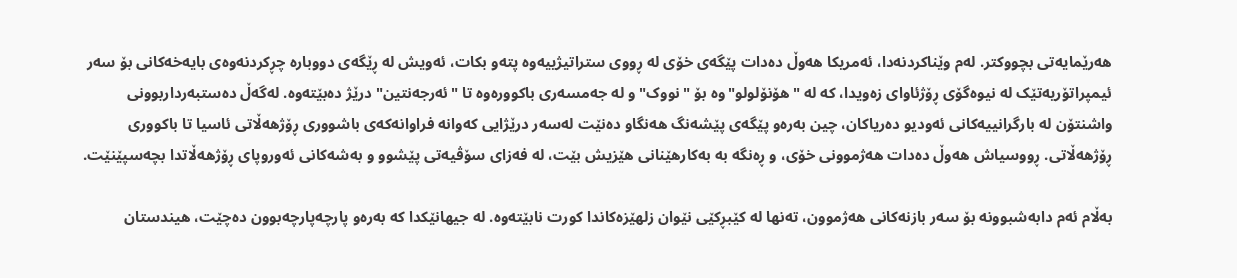هەرێمایەتی بچووکتر. لەم وێناکردنەدا، ئەمریکا هەوڵ دەدات پێگەی خۆی لە ڕووی ستراتیژییەوە پتەو بکات، ئەویش لە ڕێگەی دووبارە چڕکردنەوەی بایەخەکانی بۆ سەر ئیمپراتۆریەتێک لە نیوەگۆی ڕۆژئاوای زەویدا، کە لە "هۆنۆلولو"وە بۆ "نووک" و لە جەمسەری باکوورەوە تا "ئەرجەنتین" درێژ دەبێتەوە. لەگەڵ دەستبەرداربوونی واشنتۆن لە بارگرانییەکانی ئەودیو دەریاکان، چین بەرەو پێگەی پێشەنگ هەنگاو دەنێت لەسەر درێژایی کەوانە فراوانەکەی باشووری ڕۆژهەڵاتی ئاسیا تا باکووری ڕۆژهەڵاتی. ڕووسیاش هەوڵ دەدات هەژموونی خۆی، و ڕەنگە بە بەکارهێنانى هێزیش بێت، لە فەزاى سۆڤیەتی پێشوو و بەشەکانی ئەوروپای ڕۆژهەڵاتدا بچەسپێنێت.

بەڵام ئەم دابەشبوونە بۆ سەر بازنەکانی هەژموون، تەنها لە کێبڕکێی نێوان زلهێزەکاندا کورت نابێتەوە. لە جیهانێکدا کە بەرەو پارچەپارچەبوون دەچێت، هیندستان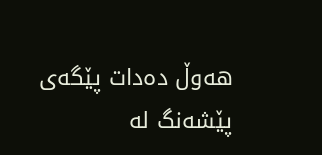هەوڵ دەدات پێگەی پێشەنگ لە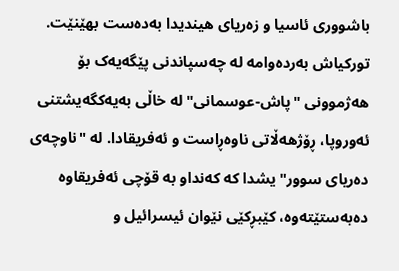باشووری ئاسیا و زەریای هیندیدا بەدەست بهێنێت. تورکیاش بەردەوامە لە چەسپاندنی پێگەیەک بۆ هەژموونی "پاش-عوسمانی" لە خاڵی بەیەکگەیشتنی ئەوروپا، ڕۆژهەڵاتی ناوەڕاست و ئەفریقادا. لە "ناوچەی دەریای سوور"یشدا کە کەنداو بە قۆچی ئەفریقاوە دەبەستێتەوە، کێبڕکێی نێوان ئیسرائیل و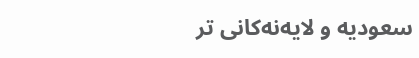سعودیە و لایەنەکانی تر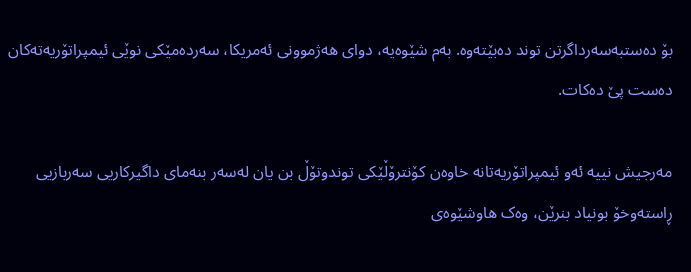بۆ دەستبەسەرداگرتن توند دەبێتەوە. بەم شێوەیە، دوای هەژموونی ئەمریکا، سەردەمێکی نوێی ئیمپراتۆریەتەکان دەست پێ دەکات.

مەرجیش نییە ئەو ئیمپراتۆریەتانە خاوەن کۆنترۆڵێکی توندوتۆڵ بن یان لەسەر بنەمای داگیرکاریی سەربازیی ڕاستەوخۆ بونیاد بنرێن، وەک هاوشێوەی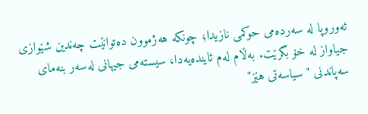ئەوروپا لە سەردەمی حوکمی نازیدا؛ چونکە هەژموون دەتوانێت چەندین شێوازی جیاواز لە خۆ بگرێت. بەڵام لەم ئایندەیەدا، سیستەمی جیهانی لەسەر بنەمای سەپاندنى "سیاسەتی هێز"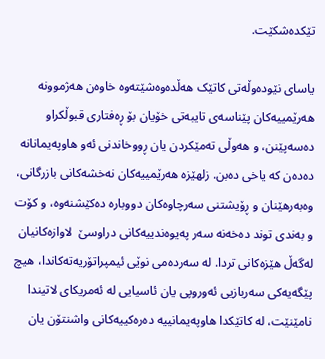تێکدەشکێت.

یاسای نێودەوڵەتی کاتێک هەڵدەوەشێتەوە خاوەن هەژموونە هەرێمییەکان پێناسەی تایبەتی خۆیان بۆ ڕەفتاری قبوڵکراو دەسەپێنن، و هەوڵی تەمێکردن یان ڕووخاندنی ئەو هاوپەیمانانە دەدەن کە یاخی دەبن. زلهێزە هەرێمییەکان نەخشەکانی بازرگانی، وەبەرهێنان و ڕۆیشتنی سەرچاوەکان دووبارە دەکێشنەوە، و کۆت و بەندی توند دەخەنە سەر پەیوەندییەکانی دراوسێ  لاوازەکانیان لەگەڵ هێزەکانی تردا. لە سەردەمی نوێی ئیمپراتۆریەتەکاندا، هیچ پێگەیەکی سەربازیی ئەوروپی یان ئاسیایی لە ئەمریکای لاتیندا نامێنێت، لە کاتێکدا هاوپەیمانییە دەرەکییەکانی واشنتۆن یان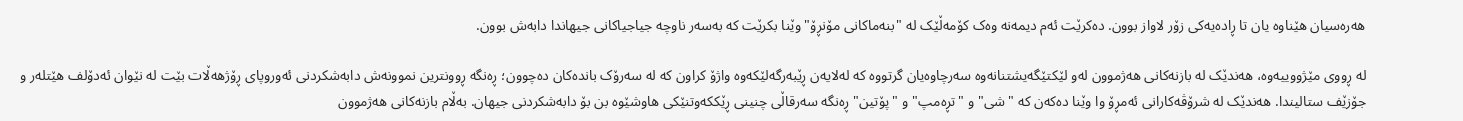هەرەسیان هێناوە یان تا ڕادەیەکی زۆر لاواز بوون. دەکرێت ئەم دیمەنە وەک کۆمەڵێک لە "بنەماکانى مۆنڕۆ" وێنا بکرێت کە بەسەر ناوچە جیاجیاکانی جیهاندا دابەش بوون.

لە ڕووی مێژووییەوە، هەندێک لە بازنەکانی هەژموون لەو لێکتێگەیشتنانەوە سەرچاوەیان گرتووە کە لەلایەن ڕێبەرگەلێکەوە واژۆ کراون کە لە سەرۆک باندەکان دەچوون؛ ڕەنگە ڕوونترین نموونەش دابەشکردنی ئەوروپای ڕۆژهەڵات بێت لە نێوان ئەدۆلف هێتلەر و جۆزێف ستالیندا. هەندێک لە شرۆڤەکارانی ئەمڕۆ وا وێنا دەکەن کە "شی" و "تڕەمپ" و "پۆتین" ڕەنگە سەرقاڵی چنینی ڕێککەوتنێکی هاوشێوە بن بۆ دابەشکردنی جیهان. بەڵام بازنەکانی هەژموون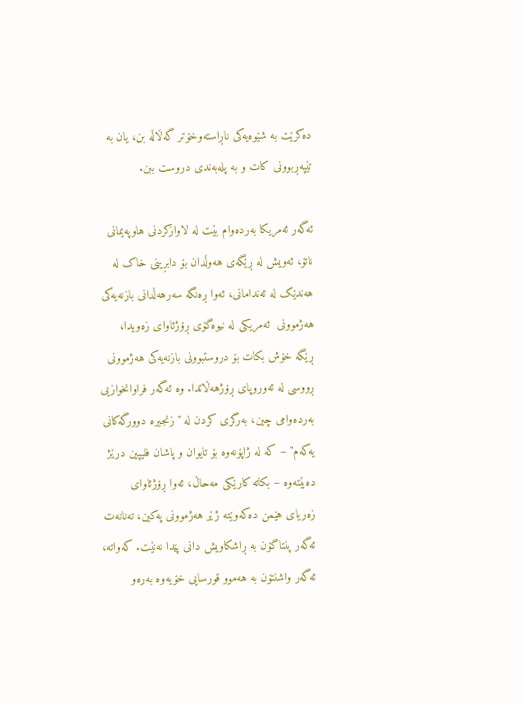دەکرێت بە شێوەیەکی ناڕاستەوخۆتر گەڵاڵە بن، یان بە تێپەڕبوونی کات و بە پلەبەندی دروست ببن.

ئەگەر ئەمریکا بەردەوام بێت لە لاوازکردنی هاوپەیمانی ناتۆ، ئەویش لە ڕێگەی هەوڵدان بۆ دابڕینی خاک لە هەندێک لە ئەندامانی، ئەوا ڕەنگە سەرهەڵدانی بازنەیەکی هەژموونی  ئەمریکی لە نیوەگۆی ڕۆژئاوای زەویدا، ڕێگە خۆش بکات بۆ دروستبوونی بازنەیەکی هەژموونی ڕووسی لە ئەوروپای ڕۆژهەڵاتدا. وە ئەگەر فراوانخوازیی بەردەوامی چین، بەرگری کردن لە "زنجیرە دوورگەکانی یەکەم" – کە لە ژاپۆنەوە بۆ تایوان و پاشان فلیپین درێژ دەبێتەوە – بکاتە کارێکی مەحاڵ، ئەوا ڕۆژئاوای زەریای هێمن دەکەوێتە ژێر هەژموونی پەکین، تەنانەت ئەگەر پنتاگۆن بە ڕاشکاویش دانی پێدا نەنێت. کەواتە، ئەگەر واشنتۆن بە هەموو قورسایی خۆیەوە بەرەو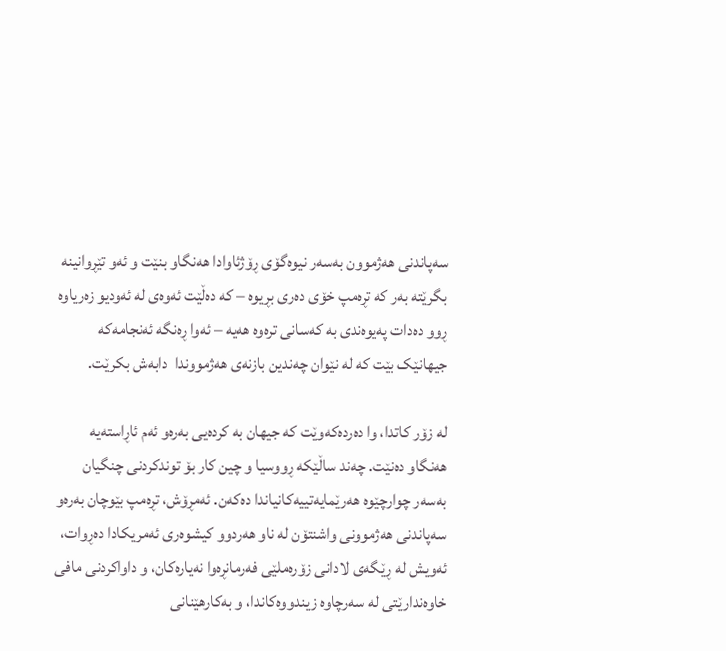سەپاندنی هەژموون بەسەر نیوەگۆی ڕۆژئاوادا هەنگاو بنێت و ئەو تێڕوانینە بگرێتە بەر کە تڕەمپ خۆی دەری بڕیوە – کە دەڵێت ئەوەی لە ئەودیو زەریاوە ڕوو دەدات پەیوەندی بە کەسانی ترەوە هەیە – ئەوا ڕەنگە ئەنجامەکە جیهانێک بێت کە لە نێوان چەندین بازنەی هەژمووندا  دابەش بکرێت.

لە زۆر کاتدا، وا دەردەکەوێت کە جیهان بە کردەیی بەرەو ئەم ئاڕاستەیە هەنگاو دەنێت. چەند ساڵێکە ڕووسیا و چین کار بۆ توندکردنی چنگیان بەسەر چوارچێوە هەرێمایەتییەکانیاندا دەکەن. ئەمڕۆش، تڕەمپ بێوچان بەرەو سەپاندنی هەژموونی واشنتۆن لە ناو هەردوو کیشوەری ئەمریکادا دەڕوات، ئەویش لە ڕێگەی لادانی زۆرەملێی فەرمانڕەوا نەیارەکان، و داواکردنی مافی خاوەندارێتی لە سەرچاوە زیندووەکاندا، و بەکارهێنانی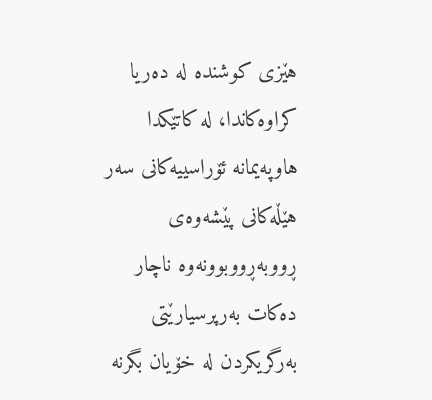هێزی کوشندە لە دەریا کراوەکاندا، لە کاتێکدا هاوپەیمانە ئۆراسییەکانی سەر هێڵەکانی پێشەوەی ڕووبەڕووبوونەوە ناچار دەکات بەرپرسیارێتی بەرگریکردن لە خۆیان بگرنە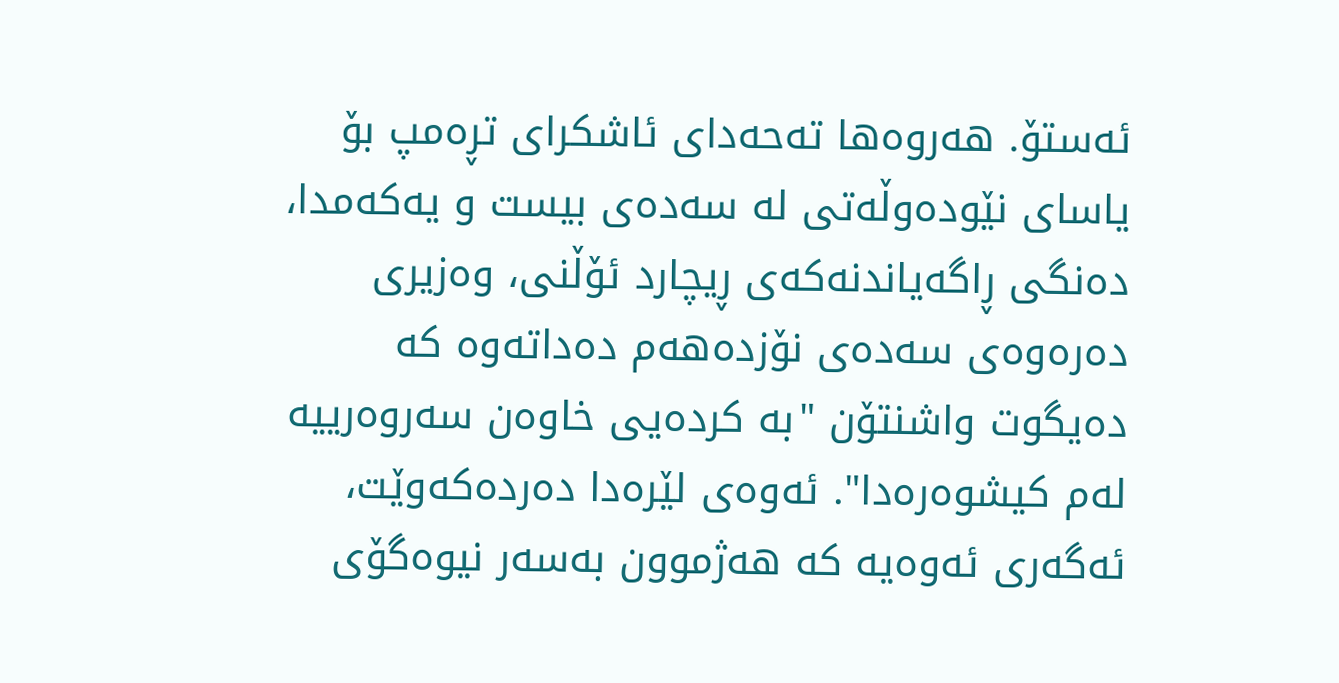ئەستۆ. هەروەها تەحەدای ئاشکرای تڕەمپ بۆ یاسای نێودەوڵەتی لە سەدەی بیست و یەکەمدا، دەنگی ڕاگەیاندنەکەی ڕیچارد ئۆڵنی، وەزیری دەرەوەی سەدەی نۆزدەهەم دەداتەوە کە دەیگوت واشنتۆن "بە کردەیی خاوەن سەروەرییە لەم کیشوەرەدا". ئەوەی لێرەدا دەردەکەوێت، ئەگەری ئەوەیە کە هەژموون بەسەر نیوەگۆی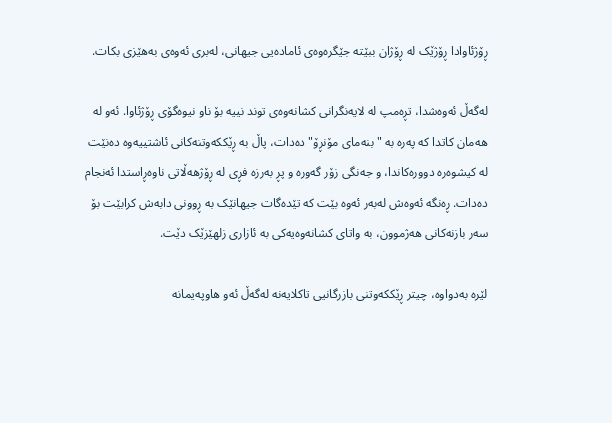ڕۆژئاوادا ڕۆژێک لە ڕۆژان ببێتە جێگرەوەی ئامادەیی جیهانی، لەبری ئەوەی بەهێزی بکات.

لەگەڵ ئەوەشدا، تڕەمپ لە لایەنگرانی کشانەوەی توند نییە بۆ ناو نیوەگۆی ڕۆژئاوا. ئەو لە هەمان کاتدا کە پەرە بە "بنەماى مۆنڕۆ" دەدات، پاڵ بە ڕێککەوتنەکانی ئاشتییەوە دەنێت لە کیشوەرە دوورەکاندا، و جەنگی زۆر گەورە و پڕ بەرزە فڕی لە ڕۆژهەڵاتی ناوەڕاستدا ئەنجام دەدات. ڕەنگە ئەوەش لەبەر ئەوە بێت کە تێدەگات جیهانێک بە ڕوونی دابەش کرابێت بۆ سەر بازنەکانی هەژموون، بە واتای کشانەوەیەکی بە ئازاری زلهێزێک دێت.

لێرە بەدواوە، چیتر ڕێککەوتنی بازرگانیی تاکلایەنە لەگەڵ ئەو هاوپەیمانە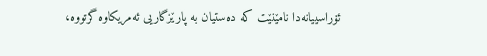ئۆراسییانەدا نامێنێت کە دەستیان بە پارێزگاریی ئەمریکاوە گرتووە،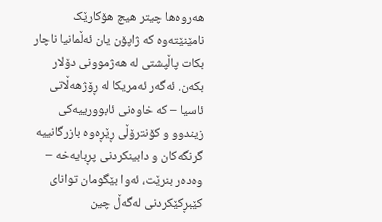هەروەها چیتر هیچ هۆکارێک نامێنێتەوە کە ژاپۆن یان ئەڵمانیا ناچار بکات پاڵپشتی لە هەژموونی دۆلار بکەن. ئەگەر ئەمریکا لە ڕۆژهەڵاتی ئاسیا – کە خاوەنی ئابوورییەکی زیندوو و کۆنترۆڵی ڕێڕەوە بازرگانییە گرنگەکان و دابینکردنی پڕبایەخە – وەدەر بنرێت، ئەوا بێگومان توانای کێبڕکێکردنی لەگەڵ چین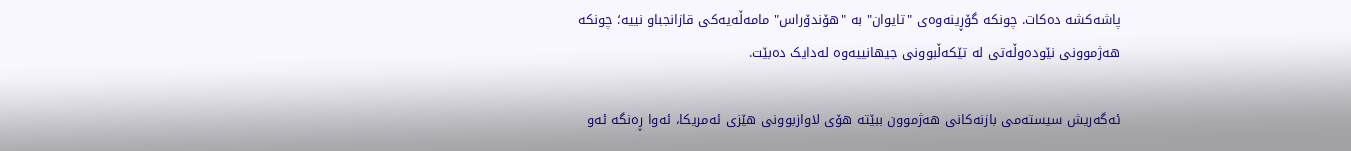پاشەکشە دەکات. چونکە گۆڕینەوەی "تایوان" بە "هۆندۆراس" مامەڵەیەکی قازانجباو نییە؛ چونکە هەژموونی نێودەوڵەتی لە تێکەڵبوونی جیهانییەوە لەدایک دەبێت.

ئەگەریش سیستەمی بازنەکانی هەژموون ببێتە هۆی لاوازبوونی هێزی ئەمریکا، ئەوا ڕەنگە ئەو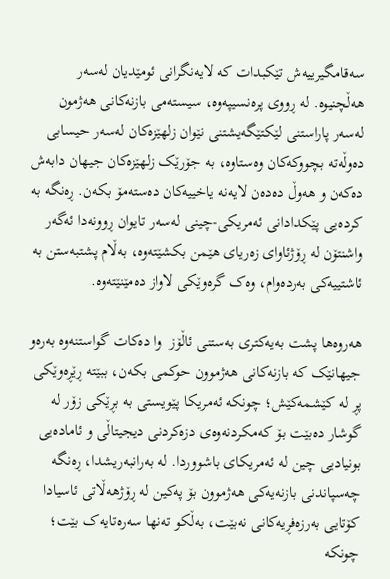سەقامگیرییەش تێکبدات کە لایەنگرانی ئومێدیان لەسەر هەڵچنیوە. لە ڕووی پرەنسیپەوە، سیستەمی بازنەکانی هەژمون لەسەر پاراستنی لێکتێگەیشتنی نێوان زلهێزەکان لەسەر حیسابی دەوڵەتە بچووکەکان وەستاوە، بە جۆرێک زلهێزەکان جیهان دابەش دەکەن و هەوڵ دەدەن لایەنە یاخییەکان دەستەمۆ بکەن. ڕەنگە بە کردەیی پێکدادانی ئەمریکی-چینی لەسەر تایوان ڕوونەدا ئەگەر واشنتۆن لە ڕۆژئاوای زەریای هێمن بکشێتەوە، بەڵام پشتبەستن بە ئاشتییەکی بەردەوام، وەک گرەوێکی لاواز دەمێنێتەوە.

هەروەها پشت بەیەکترى بەستنی ئاڵۆز  وا دەکات گواستنەوە بەرەو جیهانێک کە بازنەکانی هەژموون حوکمی بکەن، ببێتە ڕێڕەوێکی پڕ لە کێشمەکێش؛ چونکە ئەمریکا پێویستی بە بڕێکی زۆر لە گوشار دەبێت بۆ کەمکردنەوەی دزەکردنی دیجیتاڵی و ئامادەیی بونیادیی چین لە ئەمریکای باشووردا. لە بەرانبەریشدا، ڕەنگە چەسپاندنی بازنەیەکی هەژموون بۆ پەکین لە ڕۆژهەڵاتی ئاسیادا کۆتایی بەرزەفڕیەکانی نەبێت، بەڵکو تەنها سەرەتایەک بێت؛ چونکە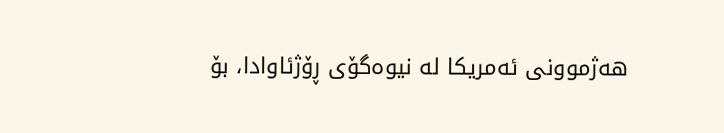هەژموونی ئەمریکا لە نیوەگۆی ڕۆژئاوادا، بۆ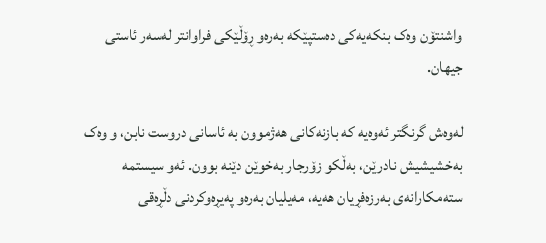واشنتۆن وەک بنکەیەکی دەستپێکە بەرەو ڕۆڵێکی فراوانتر لەسەر ئاستی جیهان.

لەوەش گرنگتر ئەوەیە کە بازنەکانی هەژموون بە ئاسانی دروست نابن، و وەک بەخشیشیش نادرێن، بەڵکو زۆرجار بەخوێن دێنە بوون. ئەو سیستمە ستەمکارانەی بەرزەفڕیان هەیە، مەیلیان بەرەو پەیڕەوکردنی دڵڕەقی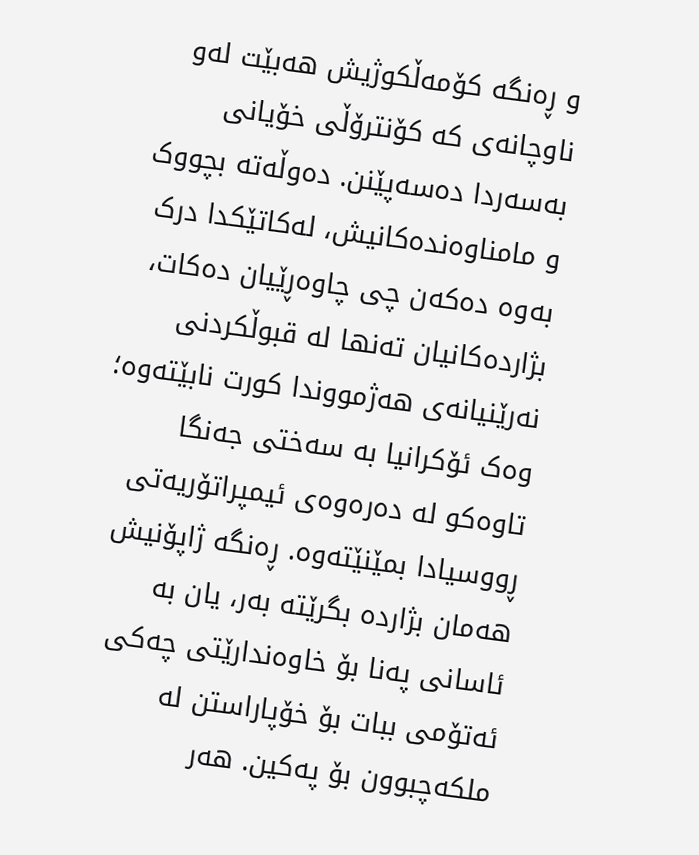و ڕەنگە کۆمەڵکوژیش هەبێت لەو ناوچانەی کە کۆنترۆڵی خۆیانی بەسەردا دەسەپێنن. دەوڵەتە بچووک و مامناوەندەکانیش، لەکاتێکدا درک بەوە دەکەن چی چاوەڕێیان دەکات، بژاردەکانیان تەنها لە قبوڵکردنی نەرێنیانەی هەژمووندا کورت نابێتەوە؛ وەک ئۆکرانیا بە سەختی جەنگا تاوەکو لە دەرەوەی ئیمپراتۆریەتی ڕووسیادا بمێنێتەوە. ڕەنگە ژاپۆنیش هەمان بژاردە بگرێتە بەر، یان بە ئاسانی پەنا بۆ خاوەندارێتی چەکی ئەتۆمی ببات بۆ خۆپاراستن لە ملکەچبوون بۆ پەکین. هەر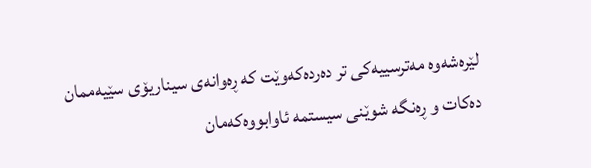لێرەشەوە مەترسییەکی تر دەردەکەوێت کە ڕەوانەی سیناریۆی سێیەممان دەکات و ڕەنگە شوێنی سیستمە ئاوابووەکەمان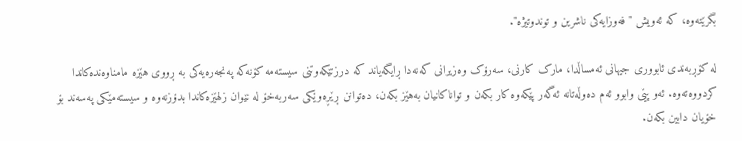بگرێتەوە، کە ئەویش "فەوزایەکی ناشرین و توندوتیژە".

لە کۆڕبەندی ئابووری جیهانی ئەمساڵدا، مارک کارنی، سەرۆک وەزیرانی کەنەدا ڕایگەیاند کە درزتێکەوتنی سیستەمە کۆنەکە پەنجەرەیەکی بە ڕووی هێزە مامناوەندەکاندا کردووەتەوە. ئەو پێی وابوو ئەم دەوڵەتانە ئەگەر پێکەوە کار بکەن و تواناکانیان بەهێز بکەن، دەتوانن ڕێڕەوێکی سەربەخۆ لە نێوان زلهێزەکاندا بدۆزنەوە و سیستەمێکی پەسەند بۆ خۆیان دابین بکەن.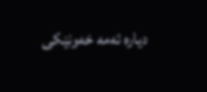دیارە ئەمە خەونێکی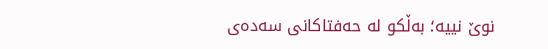نوێ نییە؛ بەڵکو لە حەفتاکانی سەدەی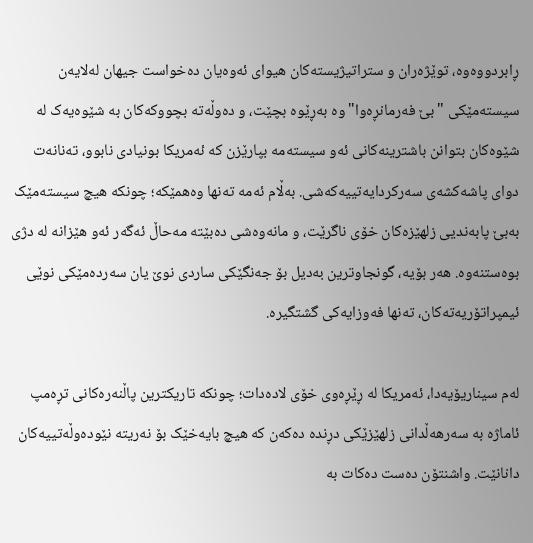ڕابردووەوە، توێژەران و ستراتیژیستەکان هیوای ئەوەیان دەخواست جیهان لەلایەن سیستەمێکی "بێ فەرمانڕەوا"وە بەڕێوە بچێت، و دەوڵەتە بچووکەکان بە شێوەیەک لە شێوەکان بتوانن باشترینەکانی ئەو سیستەمە بپارێزن کە ئەمریکا بونیادی نابوو، تەنانەت دوای پاشەکشەی سەرکردایەتییەکەشی. بەڵام ئەمە تەنها وەهمێکە؛ چونکە هیچ سیستەمێک بەبێ پابەندیی زلهێزەکان خۆی ناگرێت، و مانەوەشی دەبێتە مەحاڵ ئەگەر ئەو هێزانە لە دژی بوەستنەوە. هەر بۆیە، گونجاوترین بەدیل بۆ جەنگێکی ساردی نوێ یان سەردەمێکی نوێی ئیمپراتۆریەتەکان، تەنها فەوزایەکی گشتگیرە.

لەم سیناریۆیەدا، ئەمریکا لە ڕێڕەوی خۆی لادەدات؛ چونکە تاریکترین پاڵنەرەکانی تڕەمپ ئاماژە بە سەرهەڵدانی زلهێزێکی دڕندە دەکەن کە هیچ بایەخێک بۆ نەریتە نێودەوڵەتییەکان دانانێت. واشنتۆن دەست دەکات بە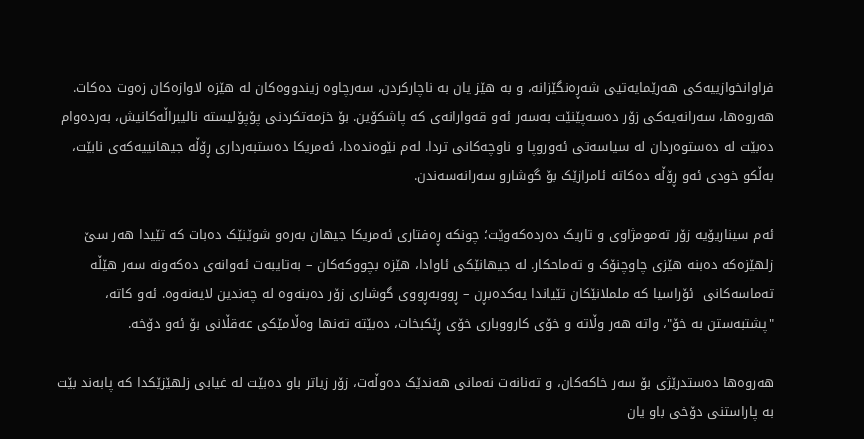فراوانخوازییەکی هەرێمایەتیی شەڕەنگێزانە، و بە هێز یان بە ناچارکردن، سەرچاوە زیندووەکان لە هێزە لاوازەکان زەوت دەکات. هەروەها، سەرانەیەکی زۆر دەسەپێنێت بەسەر ئەو قەوارانەی کە پاشکۆین. بۆ خزمەتکردنی پۆپۆلیستە نالیبراڵەکانیش، بەردەوام دەبێت لە دەستوەردان لە سیاسەتی ئەوروپا و ناوچەکانی تردا. لەم نێوەندەدا، ئەمریکا دەستبەرداری ڕۆڵە جیهانییەکەی نابێت، بەڵکو خودی ئەو ڕۆڵە دەکاتە ئامرازێک بۆ گوشارو سەرانەسەندن.

ئەم سیناریۆیە زۆر تەمومژاوی و تاریک دەردەکەوێت؛ چونکە ڕەفتاری ئەمریکا جیهان بەرەو شوێنێک دەبات کە تێیدا هەر سێ زلهێزەکە دەبنە هێزی چاوچنۆک و تەماحکار. لە جیهانێکی ئاوادا، هێزە بچووکەکان – بەتایبەت ئەوانەی دەکەونە سەر هێڵە تەماسەکانى  ئۆراسیا کە ململانێکان تێیاندا یەکدەبڕن – ڕووبەڕووی گوشارى زۆر دەبنەوە لە چەندین لایەنەوە. ئەو کاتە، "پشتبەستن بە خۆ"، واتە هەر وڵاتە و خۆی کارووباری خۆی ڕێکبخات، دەبێتە تەنها وەڵامێکی عەقڵانی بۆ ئەو دۆخە.

هەروەها دەستدرێژی بۆ سەر خاکەکان، و تەنانەت نەمانی هەندێک دەوڵەت، زۆر زیاتر باو دەبێت لە غیابی زلهێزێکدا کە پابەند بێت بە پاراستنی دۆخی باو یان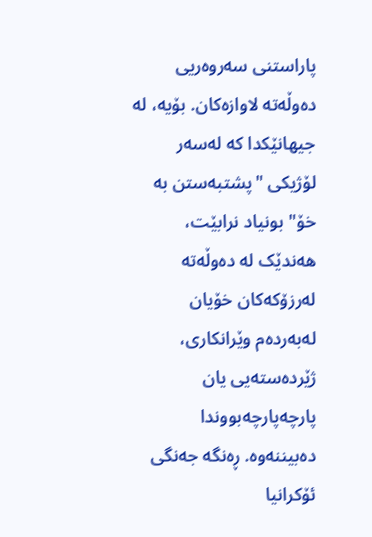پاراستنی سەروەریی دەوڵەتە لاوازەکان. بۆیە، لە جیهانێکدا کە لەسەر لۆژیکی "پشتبەستن بە خۆ" بونیاد نرابێت، هەندێک لە دەوڵەتە لەرزۆکەکان خۆیان لەبەردەم وێرانکاری، ژێردەستەیی یان پارچەپارچەبووندا دەبیننەوە. ڕەنگە جەنگی ئۆکرانیا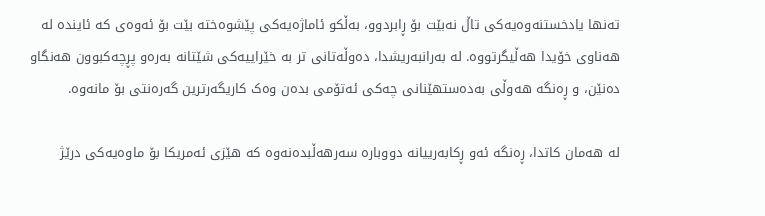تەنها یادخستنەوەیەکی تاڵ نەبێت بۆ ڕابردوو، بەڵکو ئاماژەیەکی پێشوەختە بێت بۆ ئەوەی کە ئایندە لە هەناوی خۆیدا هەڵیگرتووە. لە بەرانبەریشدا، دەوڵەتانی تر بە خێراییەکی شێتانە بەرەو پڕچەکبوون هەنگاو دەنێن، و ڕەنگە هەوڵی بەدەستهێنانی چەکی ئەتۆمی بدەن وەک کاریگەرترین گەرەنتی بۆ مانەوە.

لە هەمان کاتدا، ڕەنگە ئەو ڕکابەرییانە دووبارە سەرهەڵبدەنەوە کە هێزی ئەمریکا بۆ ماوەیەکی درێژ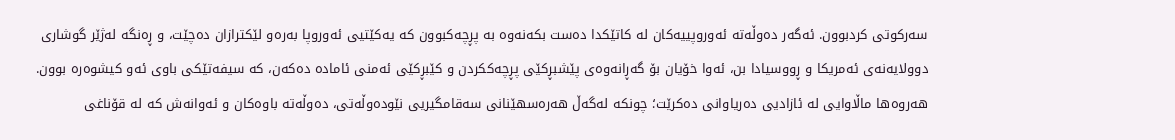سەرکوتی کردبوون. ئەگەر دەوڵەتە ئەوروپییەکان لە کاتێکدا دەست بکەنەوە بە پڕچەکبوون کە یەکێتیی ئەوروپا بەرەو لێکترازان دەچێت، و ڕەنگە لەژێر گوشارى دوولایەنەى ئەمریکا و ڕووسیادا بن، ئەوا خۆیان بۆ گەڕانەوەی پێشبڕکێی پڕچەککردن و کێبڕکێی ئەمنی ئامادە دەکەن، کە سیفەتێکی باوی ئەو کیشوەرە بوون. هەروەها ماڵاوایی لە ئازادیی دەریاوانی دەکرێت؛ چونکە لەگەڵ هەرەسهێنانی سەقامگیریی نێودەوڵەتی، دەوڵەتە باوەکان و ئەوانەش کە لە قۆناغی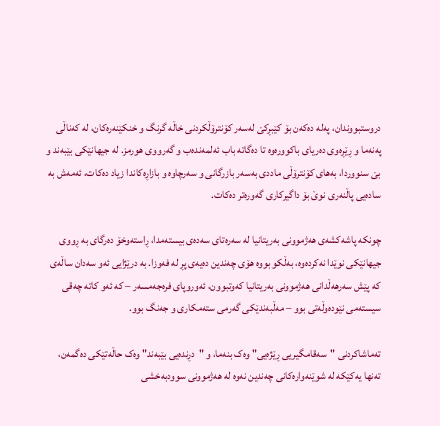دروستبووندان، پەلە دەکەن بۆ کێبڕکێ لەسەر کۆنترۆڵکردنی خاڵە گرنگ و خنكێنەرەکان، لە کەناڵی پەنەما و ڕێڕەوی دەریای باکوورەوە تا دەگاتە باب ئەلمەندەب و گەرووی هورمز. لە جیهانێکی بێبەند و بێ سنووردا، بەهای کۆنترۆڵی ماددی بەسەر بازرگانی و سەرچاوە و بازاڕەکاندا زیاد دەکات، ئەمەش بە سادەیی پاڵنەری نوێ بۆ داگیرکاری گەورەتر دەکات.

چونکە پاشەکشەی هەژموونی بەریتانیا لە سەرەتای سەدەی بیستەمدا، ڕاستەوخۆ دەرگای بە ڕووی جیهانێکی نوێدا نەکردەوە، بەڵکو بووە هۆی چەندین دەیەی پڕ لە فەوزا. بە درێژایی ئەو سەدان ساڵەی کە پێش سەرهەڵدانی هەژموونی بەریتانیا کەوتبوون، ئەوروپای فرەجەمسەر – کە ئەو کاتە چەقی سیستەمی نێودەوڵەتی بوو – مەڵبەندێکی گەرمی ستەمکاری و جەنگ بوو.

تەماشاکردنی "سەقامگیریی ڕێژەیی" وەک بنەما، و "دڕندەیی بێبەند" وەک حاڵەتێکی دەگمەن، تەنها یەکێکە لە شوێنەوارەکانی چەندین نەوە لە هەژموونی سوودبەخشی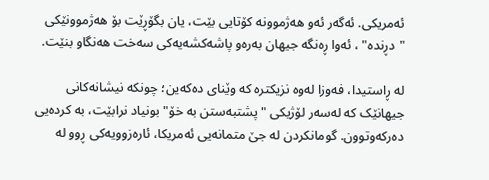ئەمریکی. ئەگەر ئەو هەژموونە کۆتایی بێت، یان بگۆڕێت بۆ هەژموونێکی "دڕندە" ، ئەوا ڕەنگە جیهان بەرەو پاشەکشەیەکی سەخت هەنگاو بنێت.

لە ڕاستیدا، فەوزا لەوە نزیکترە کە وێنای دەکەین؛ چونکە نیشانەکانی جیهانێک کە لەسەر لۆژیکی "پشتبەستن بە خۆ" بونیاد نرابێت، بە کردەیی دەرکەوتوون. گومانکردن لە جێ متمانەیی ئەمریکا، ئارەزوویەکی ڕوو لە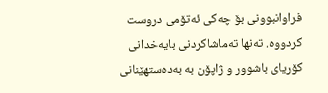فراوانبوونی بۆ چەکی ئەتۆمی دروست کردووە. تەنها تەماشاکردنی بایەخدانی کۆریای باشوور و ژاپۆن بە بەدەستهێنانی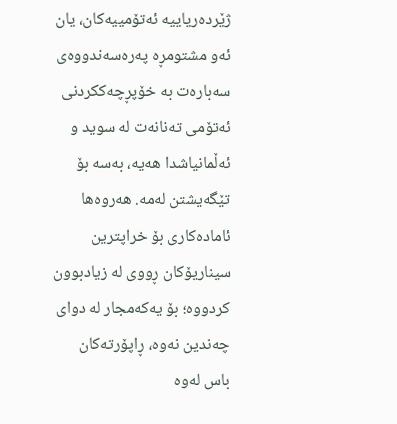ژێردەریاییە ئەتۆمییەکان، یان ئەو مشتومڕە پەرەسەندووەی سەبارەت بە خۆپڕچەککردنی ئەتۆمی تەنانەت لە سوید و ئەڵمانیاشدا هەیە، بەسە بۆ تێگەیشتن لەمە. هەروەها ئامادەکاری بۆ خراپترین سیناریۆکان ڕووی لە زیادبوون کردووە؛ بۆ یەکەمجار لە دوای چەندین نەوە، ڕاپۆرتەکان باس لەوە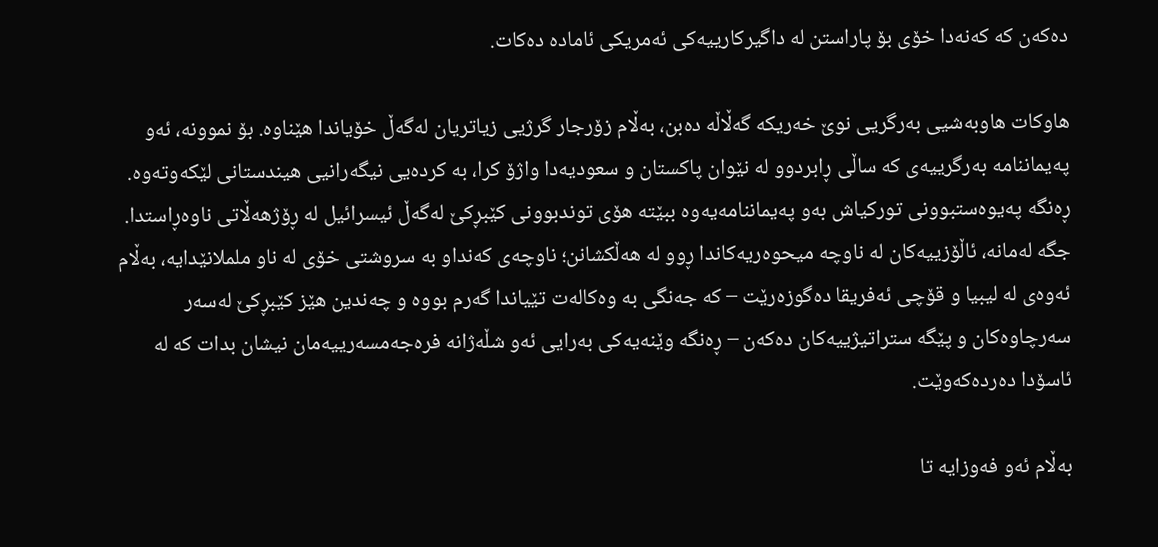دەکەن کە کەنەدا خۆی بۆ پاراستن لە داگیرکارییەکی ئەمریکی ئامادە دەکات.

هاوکات هاوبەشیی بەرگریی نوێ خەریکە گەڵاڵە دەبن، بەڵام زۆرجار گرژیی زیاتریان لەگەڵ خۆیاندا هێناوە. بۆ نموونە، ئەو پەیماننامە بەرگرییەی کە ساڵی ڕابردوو لە نێوان پاکستان و سعودیەدا واژۆ کرا، بە کردەیی نیگەرانیی هیندستانی لێکەوتەوە. ڕەنگە پەیوەستبوونی تورکیاش بەو پەیماننامەیەوە ببێتە هۆی توندبوونی کێبڕکێ لەگەڵ ئیسرائیل لە ڕۆژهەڵاتی ناوەڕاستدا. جگە لەمانە، ئاڵۆزییەکان لە ناوچە میحوەریەکاندا ڕوو لە هەڵکشانن؛ ناوچەی کەنداو بە سروشتی خۆی لە ناو ململانێدایە، بەڵام ئەوەی لە لیبیا و قۆچی ئەفریقا دەگوزەرێت – کە جەنگی بە وەکالەت تێیاندا گەرم بووە و چەندین هێز کێبڕکێ لەسەر سەرچاوەکان و پێگە ستراتیژییەکان دەکەن – ڕەنگە وێنەیەکی بەرایی ئەو شڵەژانە فرەجەمسەرییەمان نیشان بدات کە لە ئاسۆدا دەردەکەوێت.

بەڵام ئەو فەوزایە تا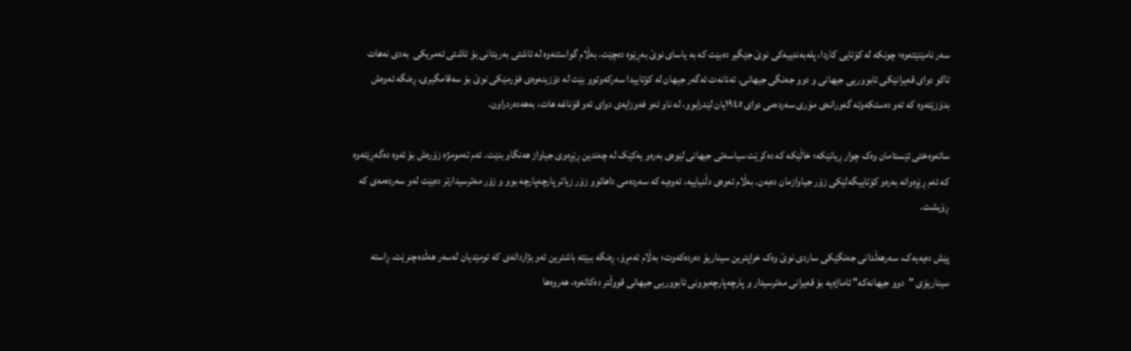سەر نامێنێتەوە؛ چونکە لە کۆتایی کاردا، پله‌بەندییەکی نوێ جێگیر دەبێت کە بە یاسای نوێ بەڕێوە دەچێت. بەڵام گواستنەوە لە ئاشتى بەریتانی بۆ ئاشتى ئەمریکی  بەدی نەهات تاکو دوای قەیرانێکی ئابووریی جیهانی و دوو جەنگی جیهانی. تەنانەت ئەگەر جیهان لە کۆتاییدا سەرکەوتوو بێت لە دۆزینەوەی فۆرمێکی نوێ بۆ سەقامگیری، ڕەنگە ئەوەش بدۆزێتەوە کە ئەو دەستکەوتە گەورانەی مۆری سەردەمی دوای ١٩٤٥یان لێدرابوو، لە ناو ئەو فەوزایەی دوای ئەو قۆناغە هات، بەهەدەردراون.

ساتەوەختی ئێستامان وەک چوار ڕیانێکە؛ خاڵێکە کە دەکرێت سیاسەتی جیهانی لێوەی بەرەو یەکێک لە چەندین ڕێڕەوی جیاواز هەنگاو بنێت. ئەم تەمومژە زۆرەش بۆ ئەوە دەگەڕێتەوە کە ئەم ڕێڕەوانە بەرەو کۆتاییگەلێکی زۆر جیاوازمان دەبەن. بەڵام ئەوەی دڵنیاییە، ئەوەیە کە سەردەمی داهاتوو زۆر زیاتر پارچەپارچە بوو و زۆر مەترسیدارتر دەبێت لەو سەردەمەی کە ڕۆیشت.

پێش دەیەیەک، سەرهەڵدانی جەنگێکی ساردی نوێ وەک خراپترین سیناریۆ دەردەکەوت؛ بەڵام ئەمڕۆ، ڕەنگە ببێتە باشترین ئەو بژاردانەی کە ئومێدیان لەسەر هەڵدەچنرێت. ڕاستە سیناریۆی "دوو جیهانەکە" ئاماژەیە بۆ قەیرانی مەترسیدار و پارچەپارچەبوونی ئابووریی جیهانی قووڵتر دەکاتەوە، هەروەها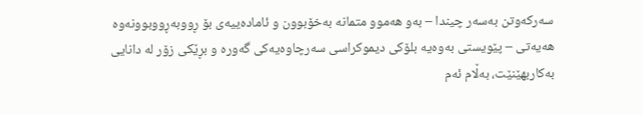سەرکەوتن بەسەر چیندا – بەو هەموو متمانە بەخۆبوون و ئامادەییەی بۆ ڕووبەڕووبوونەوە هەیەتی – پێویستی بەوەیە بلۆکی دیموکراسی سەرچاوەیەکی گەورە و بڕێکی زۆر لە دانایی بەکاربهێنێت، بەڵام ئەم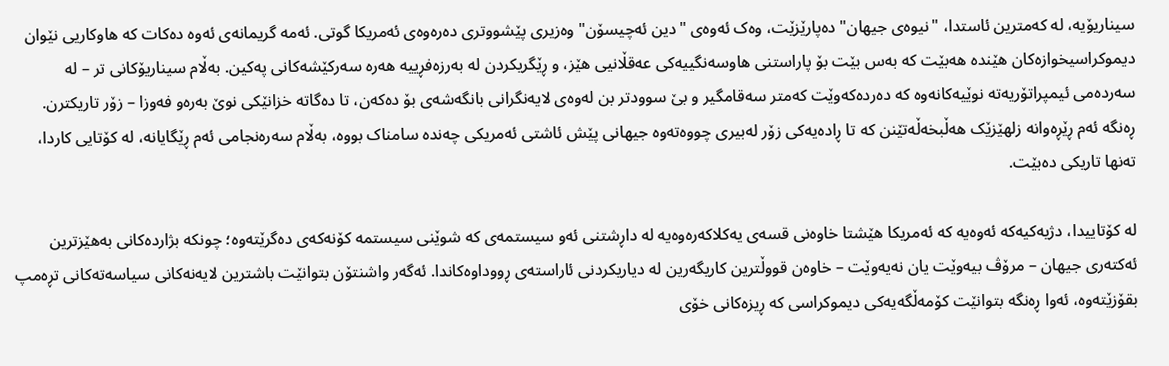سیناریۆیە، لە کەمترین ئاستدا، "نیوەی جیهان" دەپارێزێت، وەک ئەوەی "دین ئەچیسۆن" وەزیری پێشووتری دەرەوەی ئەمریکا گوتی. ئەمە گریمانەی ئەوە دەکات کە هاوکاریی نێوان دیموکراسیخوازەکان هێندە هەبێت کە بەس بێت بۆ پاراستنی هاوسەنگییەکی عەقڵانیی هێز، و ڕێگریکردن لە بەرزەفڕییە هەرە سەرکێشەکانی پەکین. بەڵام سیناریۆکانی تر – لە سەردەمی ئیمپراتۆریەتە نوێیەکانەوە کە دەردەکەوێت کەمتر سەقامگیر و بێ سوودتر بن لەوەی لایەنگرانی بانگەشەی بۆ دەکەن، تا دەگاتە خزانێکی نوێ بەرەو فەوزا – زۆر تاریکترن. ڕەنگە ئەم ڕێڕەوانە زلهێزێک هەڵبخەڵەتێنن کە تا ڕادەیەکی زۆر لەبیری چووەتەوە جیهانی پێش ئاشتى ئەمریکی چەندە سامناک بووە، بەڵام سەرەنجامی ئەم ڕێگایانە، لە کۆتایی کاردا، تەنها تاریکی دەبێت.

لە کۆتاییدا، دژیەکیەکە ئەوەیە کە ئەمریکا هێشتا خاوەنی قسەی یەکلاکەرەوەیە لە داڕشتنی ئەو سیستمەی کە شوێنی سیستمە کۆنەکەی دەگرێتەوە؛ چونکە بژاردەکانی بەهێزترین ئەکتەری جیهان – مرۆڤ بیەوێت یان نەیەوێت – خاوەن قووڵترین کاریگەرین لە دیاریکردنی ئاراستەی ڕووداوەکاندا. ئەگەر واشنتۆن بتوانێت باشترین لایەنەکانی سیاسەتەکانی تڕەمپ بقۆزێتەوە، ئەوا ڕەنگە بتوانێت کۆمەڵگەیەکی دیموکراسی کە ڕیزەکانی خۆی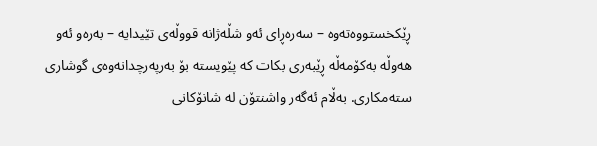ڕێکخستووەتەوە – سەرەڕای ئەو شڵەژانە قووڵەی تێیدایە – بەرەو ئەو هەوڵە بەکۆمەڵە ڕێبەری بکات کە پێویستە بۆ بەرپەرچدانەوەی گوشاری ستەمکاری. بەڵام ئەگەر واشنتۆن لە شانۆکانی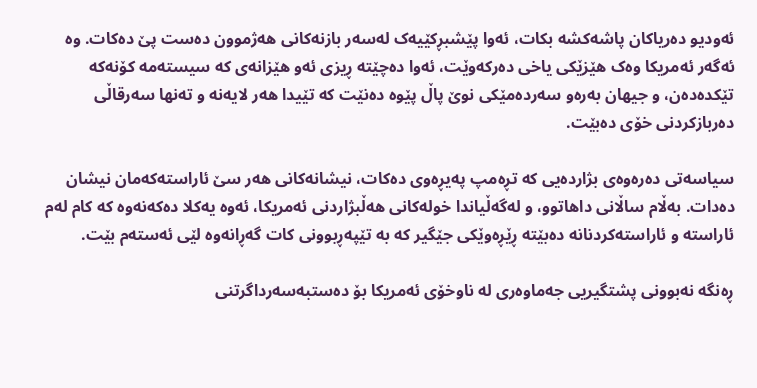ئەودیو دەریاکان پاشەکشە بکات، ئەوا پێشبڕکێیەک لەسەر بازنەکانی هەژموون دەست پێ دەکات. وە ئەگەر ئەمریکا وەک هێزێکی یاخی دەرکەوێت، ئەوا دەچێتە ڕیزی ئەو هێزانەی کە سیستەمە کۆنەکە تێکدەدەن، و جیهان بەرەو سەردەمێکی نوێ پاڵ پێوە دەنێت کە تێیدا هەر لایەنە و تەنها سەرقاڵی دەربازکردنی خۆی دەبێت.

سیاسەتی دەرەوەی بژاردەیی کە تڕەمپ پەیڕەوی دەکات، نیشانەکانی هەر سێ ئاراستەکەمان نیشان دەدات. بەڵام ساڵانی داهاتوو، و لەگەڵیاندا خولەکانی هەڵبژاردنی ئەمریکا، ئەوە یەکلا دەکەنەوە کە کام لەم ئاراستە و ئاراستەکردنانە دەبێتە ڕێڕەوێکی جێگیر کە بە تێپەڕبوونی کات گەڕانەوە لێی ئەستەم بێت.

ڕەنگە نەبوونی پشتگیریی جەماوەری لە ناوخۆی ئەمریکا بۆ دەستبەسەرداگرتنی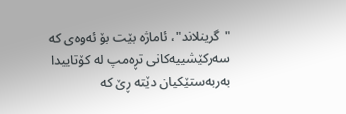"گرینلاند"، ئاماژە بێت بۆ ئەوەی کە سەرکێشییەکانی تڕەمپ لە کۆتاییدا بەربەستێکیان دێتە ڕێ کە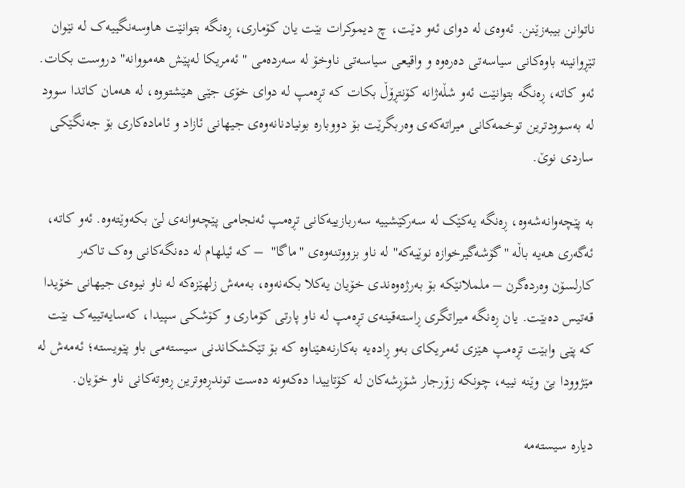ناتوانن بیبەزێنن. ئەوەی لە دوای ئەو دێت، چ دیموکرات بێت یان کۆماری، ڕەنگە بتوانێت هاوسەنگییەک لە نێوان تێڕوانینە باوەکانی سیاسەتی دەرەوە و واقیعی سیاسەتی ناوخۆ لە سەردەمی "ئەمریکا لەپێش هەمووانە" دروست بکات. ئەو کاتە، ڕەنگە بتوانێت ئەو شڵەژانە کۆنتڕۆڵ بکات کە تڕەمپ لە دوای خۆی جێی هێشتووە، لە هەمان کاتدا سوود لە بەسوودترین توخمەکانی میراتەکەی وەربگرێت بۆ دووبارە بونیادنانەوەی جیهانی ئازاد و ئامادەکاری بۆ جەنگێکی ساردی نوێ.

بە پێچەوانەشەوە، ڕەنگە یەکێک لە سەرکێشییە سەربازییەکانی تڕەمپ ئەنجامی پێچەوانەی لێ بکەوێتەوە. ئەو کاتە، ئەگەری هەیە باڵە "گۆشەگیرخوازە نوێیەکە" لە ناو بزووتنەوەی "ماگا"  – کە ئیلهام لە دەنگەکانی وەک تاکەر کارلسۆن وەردەگرن – ململانێکە بۆ بەرژەوەندی خۆیان یەکلا بکەنەوە، بەمەش زلهێزەکە لە ناو نیوەی جیهانی خۆیدا قەتیس دەبێت. یان ڕەنگە میراتگری ڕاستەقینەی تڕەمپ لە ناو پارتی کۆماری و کۆشکی سپیدا، کەسایەتییەک بێت کە پێی وابێت تڕەمپ هێزی ئەمریکای بەو ڕادەیە بەکارنەهێناوە کە بۆ تێکشکاندنی سیستەمی باو پێویستە؛ ئەمەش لە مێژوودا بێ وێنە نییە، چونکە زۆرجار شۆڕشەکان لە کۆتاییدا دەکەونە دەست توندڕەوترین ڕەوتەکانی ناو خۆیان.

دیارە سیستەمە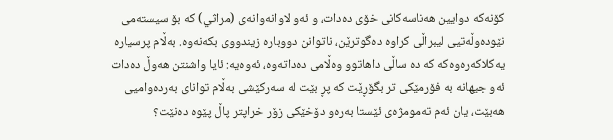کۆنەکە دوایین هەناسەکانی خۆی دەدات، و ئەو لاوانەوانەی (مراثي) کە بۆ سیستەمی نێودەوڵەتیی لیبراڵی کراوە دەگوترێن، ناتوانن دووبارە زیندووی بکەنەوە. بەڵام پرسیارە یەکلاکەرەوەکە کە دە ساڵی داهاتوو وەڵامی دەداتەوە، ئەوەیە: ئایا واشنتن هەوڵ دەدات ئەو جیهانە بە فۆرمێکی تر بگۆڕێت کە پڕ بێت لە سەرکێشی بەڵام توانای بەردەوامیی هەبێت، یان ئەم تەمومژەی ئێستا بەرەو دۆخێکی زۆر خراپتر پاڵ پێوە دەنێت؟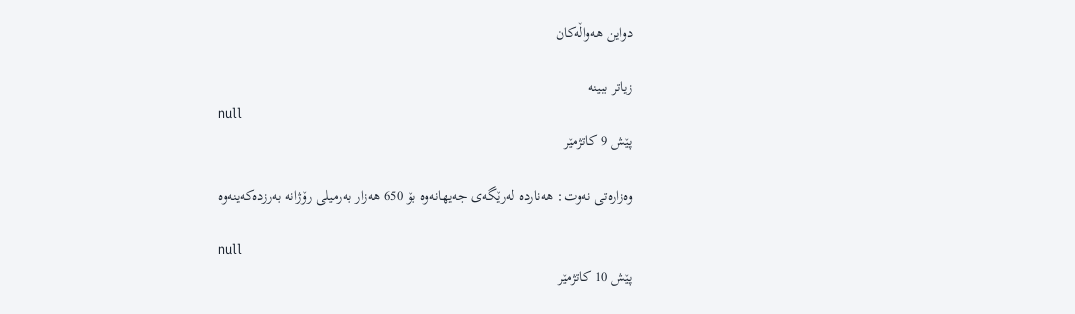دواین هەواڵەکان

زیاتر ببینە
null
پێش 9 کاتژمێر

وەزارەتی نەوت: هەناردە لەرێگەی جەیهانەوە بۆ 650 هەزار بەرمیلی رۆژانە بەرزدەكەینەوە

null
پێش 10 کاتژمێر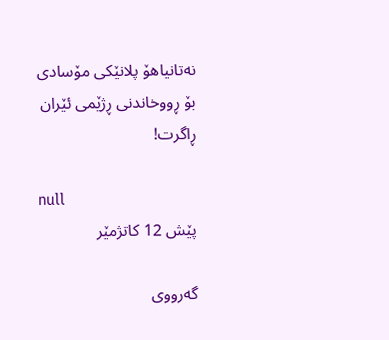نەتانیاهۆ پلانێکی مۆسادی بۆ ڕووخاندنی ڕژێمی ئێران ڕاگرت!

null
پێش 12 کاتژمێر

گەرووی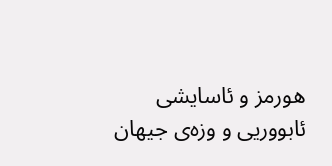هورمز و ئاسایشی ئابووریی و وزەی جیهان